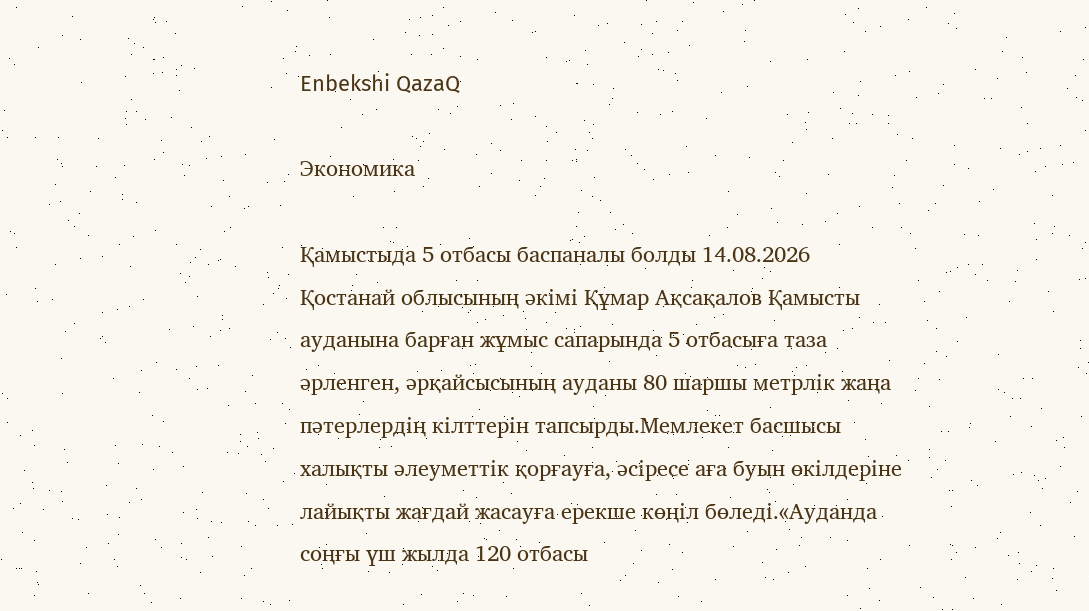Enbekshi QazaQ

Экономика

Қамыстыда 5 отбасы баспаналы болды 14.08.2026
Қостанай облысының әкімі Құмар Ақсақалов Қамысты ауданына барған жұмыс сапарында 5 отбасыға таза әрленген, әрқайсысының ауданы 80 шаршы метрлік жаңа пәтерлердің кілттерін тапсырды.Мемлекет басшысы халықты әлеуметтік қорғауға, әсіресе аға буын өкілдеріне лайықты жағдай жасауға ерекше көңіл бөледі.«Ауданда соңғы үш жылда 120 отбасы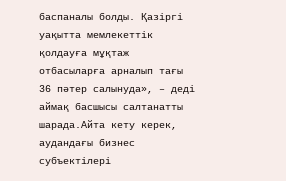баспаналы болды. Қазіргі уақытта мемлекеттік қолдауға мұқтаж отбасыларға арналып тағы 36 пәтер салынуда», – деді аймақ басшысы салтанатты шарада.Айта кету керек, аудандағы бизнес субъектілері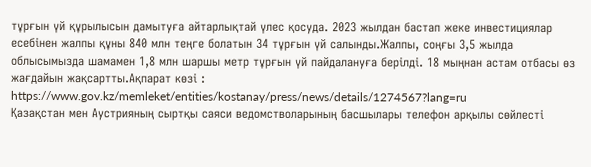тұрғын үй құрылысын дамытуға айтарлықтай үлес қосуда. 2023 жылдан бастап жеке инвестициялар есебінен жалпы құны 840 млн теңге болатын 34 тұрғын үй салынды.Жалпы, соңғы 3,5 жылда облысымызда шамамен 1,8 млн шаршы метр тұрғын үй пайдалануға берілді. 18 мыңнан астам отбасы өз жағдайын жақсартты.Ақпарат көзі : https://www.gov.kz/memleket/entities/kostanay/press/news/details/1274567?lang=ru
Қазақстан мен Аустрияның сыртқы саяси ведомстволарының басшылары телефон арқылы сөйлесті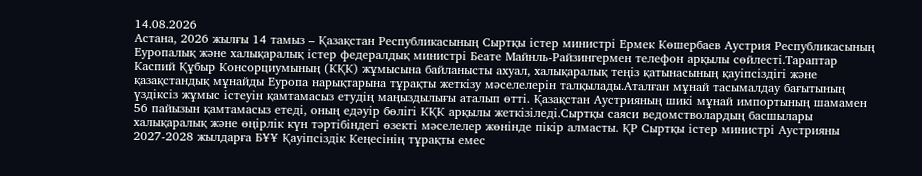14.08.2026
Астана, 2026 жылғы 14 тамыз – Қазақстан Республикасының Сыртқы істер министрі Ермек Көшербаев Аустрия Республикасының Еуропалық және халықаралық істер федералдық министрі Беате Майнль-Райзингермен телефон арқылы сөйлесті.Тараптар Каспий Құбыр Консорциумының (КҚК) жұмысына байланысты ахуал, халықаралық теңіз қатынасының қауіпсіздігі және қазақстандық мұнайды Еуропа нарықтарына тұрақты жеткізу мәселелерін талқылады.Аталған мұнай тасымалдау бағытының үздіксіз жұмыс істеуін қамтамасыз етудің маңыздылығы аталып өтті. Қазақстан Аустрияның шикі мұнай импортының шамамен 56 пайызын қамтамасыз етеді, оның едәуір бөлігі КҚК арқылы жеткізіледі.Сыртқы саяси ведомстволардың басшылары халықаралық және өңірлік күн тәртібіндегі өзекті мәселелер жөнінде пікір алмасты. ҚР Сыртқы істер министрі Аустрияны 2027-2028 жылдарға БҰҰ Қауіпсіздік Кеңесінің тұрақты емес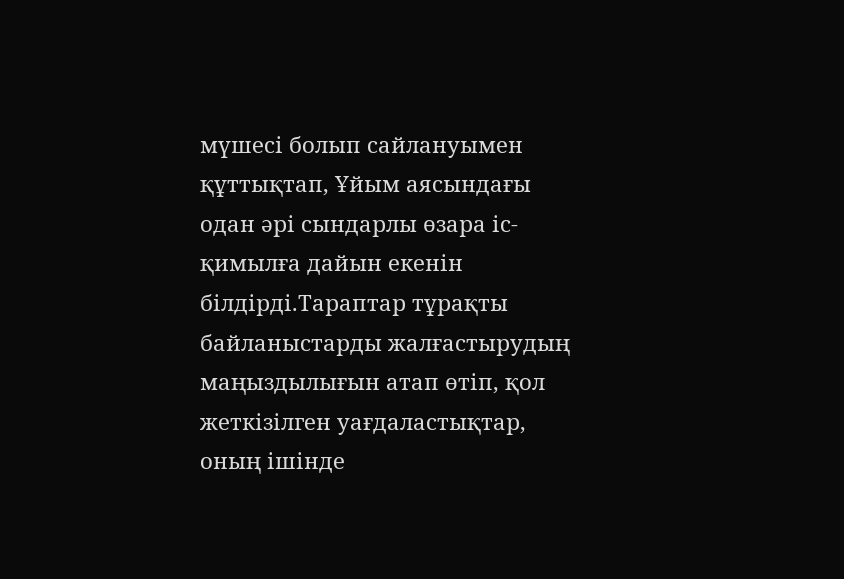мүшесі болып сайлануымен құттықтап, Ұйым аясындағы одан әрі сындарлы өзара іс-қимылға дайын екенін білдірді.Тараптар тұрақты байланыстарды жалғастырудың маңыздылығын атап өтіп, қол жеткізілген уағдаластықтар, оның ішінде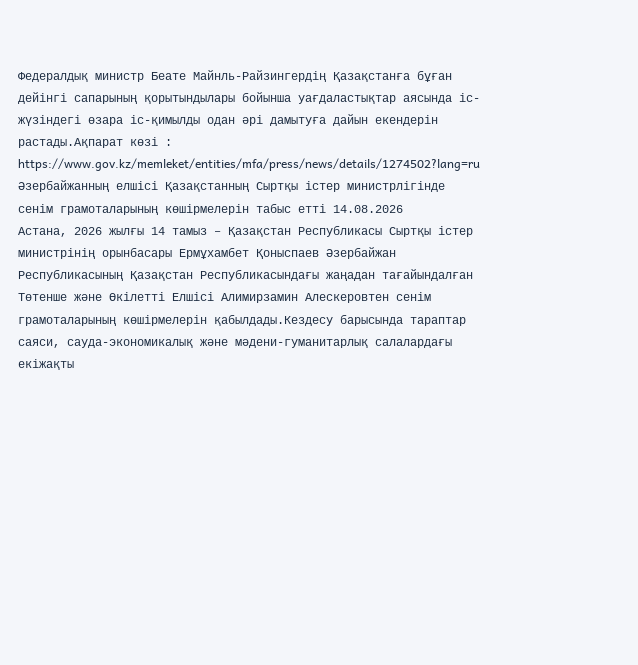Федералдық министр Беате Майнль-Райзингердің Қазақстанға бұған дейінгі сапарының қорытындылары бойынша уағдаластықтар аясында іс-жүзіндегі өзара іс-қимылды одан әрі дамытуға дайын екендерін растады.Ақпарат көзі : https://www.gov.kz/memleket/entities/mfa/press/news/details/1274502?lang=ru
Әзербайжанның елшісі Қазақстанның Сыртқы істер министрлігінде сенім грамоталарының көшірмелерін табыс етті 14.08.2026
Астана, 2026 жылғы 14 тамыз – Қазақстан Республикасы Сыртқы істер министрінің орынбасары Ермұхамбет Қоныспаев Әзербайжан Республикасының Қазақстан Республикасындағы жаңадан тағайындалған Төтенше және Өкілетті Елшісі Алимирзамин Алескеровтен сенім грамоталарының көшірмелерін қабылдады.Кездесу барысында тараптар саяси, сауда-экономикалық және мәдени-гуманитарлық салалардағы екіжақты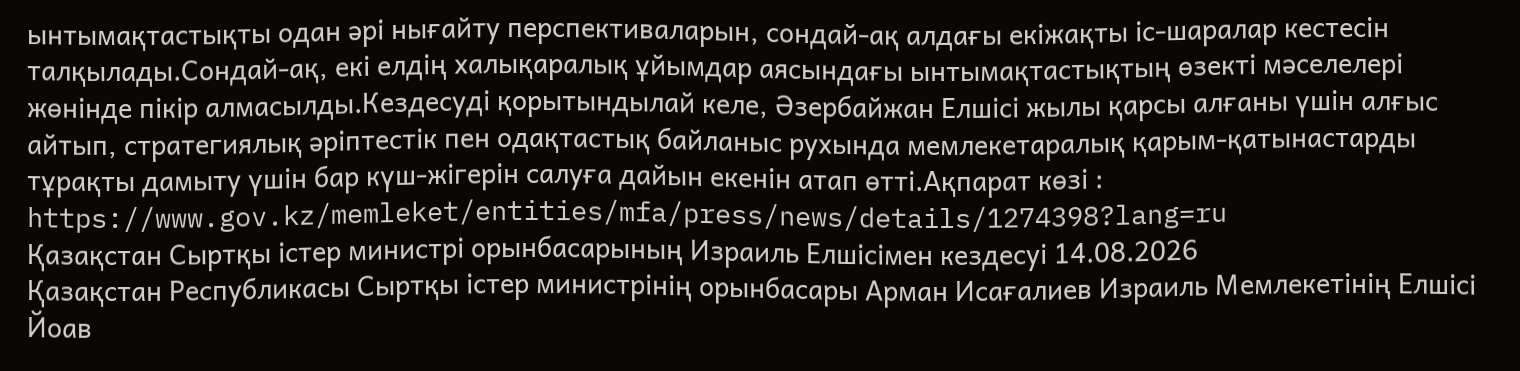ынтымақтастықты одан әрі нығайту перспективаларын, сондай-ақ алдағы екіжақты іс-шаралар кестесін талқылады.Сондай-ақ, екі елдің халықаралық ұйымдар аясындағы ынтымақтастықтың өзекті мәселелері жөнінде пікір алмасылды.Кездесуді қорытындылай келе, Әзербайжан Елшісі жылы қарсы алғаны үшін алғыс айтып, стратегиялық әріптестік пен одақтастық байланыс рухында мемлекетаралық қарым-қатынастарды тұрақты дамыту үшін бар күш-жігерін салуға дайын екенін атап өтті.Ақпарат көзі : https://www.gov.kz/memleket/entities/mfa/press/news/details/1274398?lang=ru
Қазақстан Сыртқы істер министрі орынбасарының Израиль Елшісімен кездесуі 14.08.2026
Қазақстан Республикасы Сыртқы істер министрінің орынбасары Арман Исағалиев Израиль Мемлекетінің Елшісі Йоав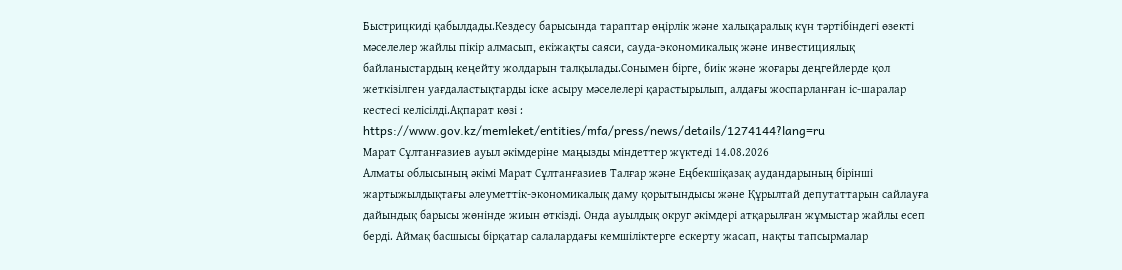Быстрицкиді қабылдады.Кездесу барысында тараптар өңірлік және халықаралық күн тәртібіндегі өзекті мәселелер жайлы пікір алмасып, екіжақты саяси, сауда-экономикалық және инвестициялық байланыстардың кеңейту жолдарын талқылады.Сонымен бірге, биік және жоғары деңгейлерде қол жеткізілген уағдаластықтарды іске асыру мәселелері қарастырылып, алдағы жоспарланған іс-шаралар кестесі келісілді.Ақпарат көзі : https://www.gov.kz/memleket/entities/mfa/press/news/details/1274144?lang=ru
Марат Сұлтанғазиев ауыл әкімдеріне маңызды міндеттер жүктеді 14.08.2026
Алматы облысының әкімі Марат Сұлтанғазиев Талғар және Еңбекшіқазақ аудандарының бірінші жартыжылдықтағы әлеуметтік-экономикалық даму қорытындысы және Құрылтай депутаттарын сайлауға дайындық барысы жөнінде жиын өткізді. Онда ауылдық округ әкімдері атқарылған жұмыстар жайлы есеп берді. Аймақ басшысы бірқатар салалардағы кемшіліктерге ескерту жасап, нақты тапсырмалар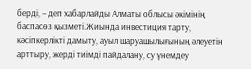берді, – деп хабарлайды Алматы облысы әкімінің баспасөз қызметі.Жиында инвестиция тарту, кәсіпкерлікті дамыту, ауыл шаруашылығының әлеуетін арттыру, жерді тиімді пайдалану, су үнемдеу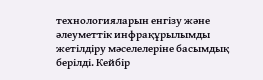технологияларын енгізу және әлеуметтік инфрақұрылымды жетілдіру мәселелеріне басымдық берілді. Кейбір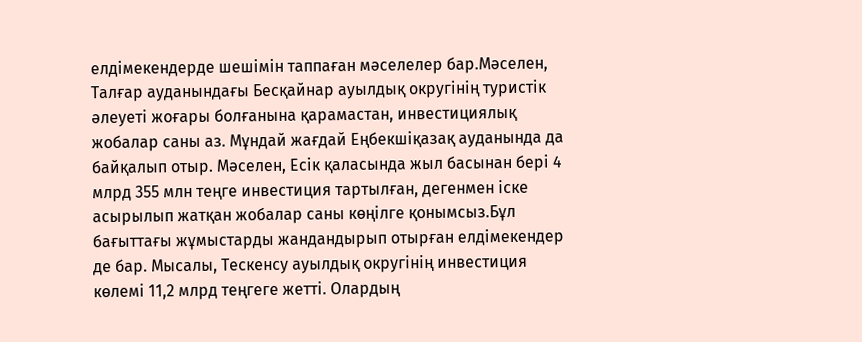елдімекендерде шешімін таппаған мәселелер бар.Мәселен, Талғар ауданындағы Бесқайнар ауылдық округінің туристік әлеуеті жоғары болғанына қарамастан, инвестициялық жобалар саны аз. Мұндай жағдай Еңбекшіқазақ ауданында да байқалып отыр. Мәселен, Есік қаласында жыл басынан бері 4 млрд 355 млн теңге инвестиция тартылған, дегенмен іске асырылып жатқан жобалар саны көңілге қонымсыз.Бұл бағыттағы жұмыстарды жандандырып отырған елдімекендер де бар. Мысалы, Тескенсу ауылдық округінің инвестиция көлемі 11,2 млрд теңгеге жетті. Олардың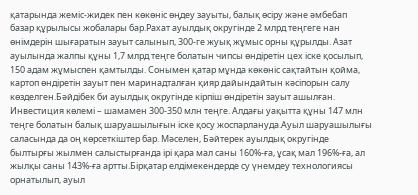қатарында жеміс-жидек пен көкөніс өңдеу зауыты, балық өсіру және әмбебап базар құрылысы жобалары бар.Рахат ауылдық округінде 2 млрд теңгеге нан өнімдерін шығаратын зауыт салынып, 300-ге жуық жұмыс орны құрылды. Азат ауылында жалпы құны 1,7 млрд теңге болатын чипсы өндіретін цех іске қосылып, 150 адам жұмыспен қамтылды. Сонымен қатар мұнда көкөніс сақтайтын қойма, картоп өндіретін зауыт пен маринадталған қияр дайындайтын кәсіпорын салу көзделген.Бәйдібек би ауылдық округінде кірпіш өндіретін зауыт ашылған. Инвестиция көлемі – шамамен 300-350 млн теңге. Алдағы уақытта құны 147 млн теңге болатын балық шаруашылығын іске қосу жоспарлануда.Ауыл шаруашылығы саласында да оң көрсеткіштер бар. Мәселен, Бәйтерек ауылдық округінде былтырғы жылмен салыстырғанда ірі қара мал саны 160%-ға, ұсақ мал 196%-ға, ал жылқы саны 143%-ға артты.Бірқатар елдімекендерде су үнемдеу технологиясы орнатылып, ауыл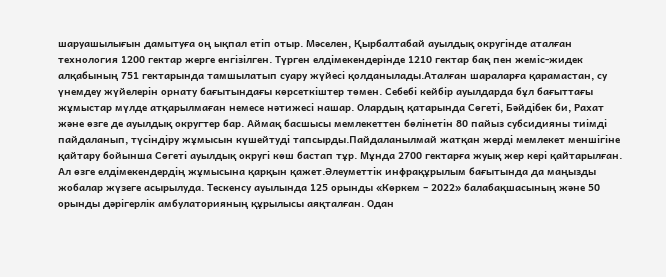шаруашылығын дамытуға оң ықпал етіп отыр. Мәселен, Қырбалтабай ауылдық округінде аталған технология 1200 гектар жерге енгізілген. Түрген елдімекендерінде 1210 гектар бақ пен жеміс-жидек алқабының 751 гектарында тамшылатып суару жүйесі қолданылады.Аталған шараларға қарамастан, су үнемдеу жүйелерін орнату бағытындағы көрсеткіштер төмен. Себебі кейбір ауылдарда бұл бағыттағы жұмыстар мүлде атқарылмаған немесе нәтижесі нашар. Олардың қатарында Сөгеті, Бәйдібек би, Рахат және өзге де ауылдық округтер бар. Аймақ басшысы мемлекеттен бөлінетін 80 пайыз субсидияны тиімді пайдаланып, түсіндіру жұмысын күшейтуді тапсырды.Пайдаланылмай жатқан жерді мемлекет меншігіне қайтару бойынша Сөгеті ауылдық округі көш бастап тұр. Мұнда 2700 гектарға жуық жер кері қайтарылған. Ал өзге елдімекендердің жұмысына қарқын қажет.Әлеуметтік инфрақұрылым бағытында да маңызды жобалар жүзеге асырылуда. Тескенсу ауылында 125 орынды «Көркем – 2022» балабақшасының және 50 орынды дәрігерлік амбулаторияның құрылысы аяқталған. Одан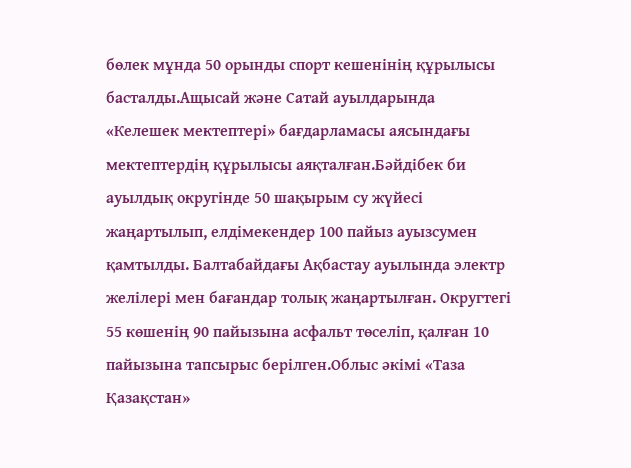бөлек мұнда 50 орынды спорт кешенінің құрылысы басталды.Ащысай және Сатай ауылдарында «Келешек мектептері» бағдарламасы аясындағы мектептердің құрылысы аяқталған.Бәйдібек би ауылдық округінде 50 шақырым су жүйесі жаңартылып, елдімекендер 100 пайыз ауызсумен қамтылды. Балтабайдағы Ақбастау ауылында электр желілері мен бағандар толық жаңартылған. Округтегі 55 көшенің 90 пайызына асфальт төселіп, қалған 10 пайызына тапсырыс берілген.Облыс әкімі «Таза Қазақстан»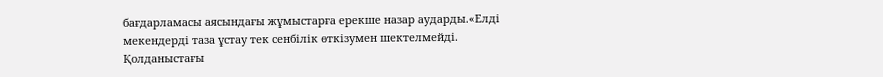бағдарламасы аясындағы жұмыстарға ерекше назар аударды.«Елді мекендерді таза ұстау тек сенбілік өткізумен шектелмейді. Қолданыстағы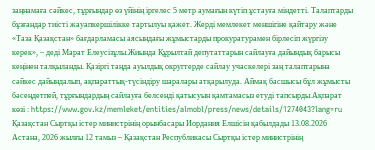заңнамаға сәйкес, тұрғындар өз үйінің іргелес 5 метр аумағын күтіп ұстауға міндетті. Талаптарды бұзғандар тиісті жауапкершілікке тартылуы қажет. Жерді мемлекет меншігіне қайтару және «Таза Қазақстан» бағдарламасы аясындағы жұмыстарды прокуратурамен бірлесіп жүргізу керек», – деді Марат Елеусізұлы.Жиында Құрылтай депутаттарын сайлауға дайындық барысы кеңінен талқыланды. Қазіргі таңда ауылдық округтерде сайлау учаскелері заң талаптарына сәйкес дайындалып, ақпараттық-түсіндіру шаралары атқарылуда. Аймақ басшысы бұл жұмысты бәсеңдетпей, тұрғындардың сайлауға белсенді қатысуын қамтамасыз етуді тапсырды.Ақпарат көзі : https://www.gov.kz/memleket/entities/almobl/press/news/details/1274043?lang=ru
Қазақстан Сыртқы істер министрінің орынбасары Иордания Елшісін қабылдады 13.08.2026
Астана, 2026 жылғы 12 тамыз – Қазақстан Республикасы Сыртқы істер министрінің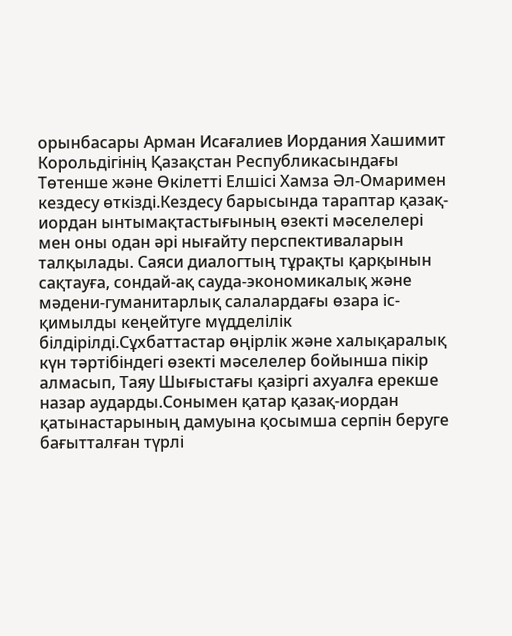орынбасары Арман Исағалиев Иордания Хашимит Корольдігінің Қазақстан Республикасындағы Төтенше және Өкілетті Елшісі Хамза Әл-Омаримен кездесу өткізді.Кездесу барысында тараптар қазақ-иордан ынтымақтастығының өзекті мәселелері мен оны одан әрі нығайту перспективаларын талқылады. Саяси диалогтың тұрақты қарқынын сақтауға, сондай-ақ сауда-экономикалық және мәдени-гуманитарлық салалардағы өзара іс-қимылды кеңейтуге мүдделілік білдірілді.Сұхбаттастар өңірлік және халықаралық күн тәртібіндегі өзекті мәселелер бойынша пікір алмасып, Таяу Шығыстағы қазіргі ахуалға ерекше назар аударды.Сонымен қатар қазақ-иордан қатынастарының дамуына қосымша серпін беруге бағытталған түрлі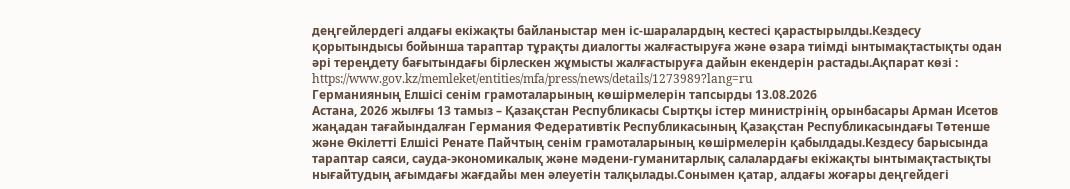деңгейлердегі алдағы екіжақты байланыстар мен іс-шаралардың кестесі қарастырылды.Кездесу қорытындысы бойынша тараптар тұрақты диалогты жалғастыруға және өзара тиімді ынтымақтастықты одан әрі тереңдету бағытындағы бірлескен жұмысты жалғастыруға дайын екендерін растады.Ақпарат көзі : https://www.gov.kz/memleket/entities/mfa/press/news/details/1273989?lang=ru
Германияның Елшісі сенім грамоталарының көшірмелерін тапсырды 13.08.2026
Астана, 2026 жылғы 13 тамыз – Қазақстан Республикасы Сыртқы істер министрінің орынбасары Арман Исетов жаңадан тағайындалған Германия Федеративтік Республикасының Қазақстан Республикасындағы Төтенше және Өкілетті Елшісі Ренате Пайчтың сенім грамоталарының көшірмелерін қабылдады.Кездесу барысында тараптар саяси, сауда-экономикалық және мәдени-гуманитарлық салалардағы екіжақты ынтымақтастықты нығайтудың ағымдағы жағдайы мен әлеуетін талқылады.Сонымен қатар, алдағы жоғары деңгейдегі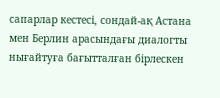сапарлар кестесі, сондай-ақ Астана мен Берлин арасындағы диалогты нығайтуға бағытталған бірлескен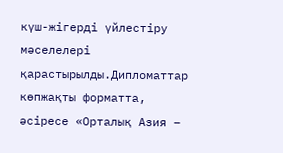күш-жігерді үйлестіру мәселелері қарастырылды.Дипломаттар көпжақты форматта, әсіресе «Орталық Азия –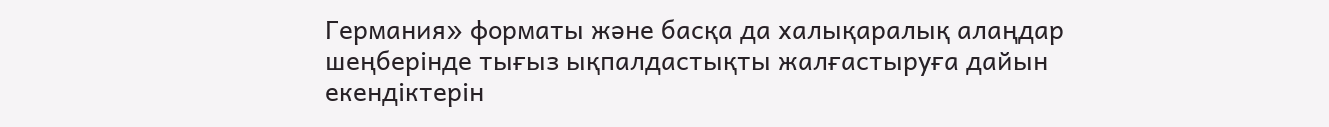Германия» форматы және басқа да халықаралық алаңдар шеңберінде тығыз ықпалдастықты жалғастыруға дайын екендіктерін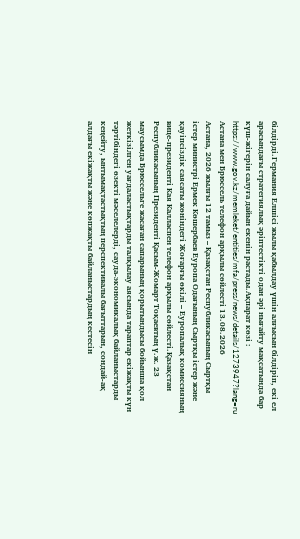білдірді.Германия Елшісі жылы қабылдау үшін алғысын білдіріп, екі ел арасындағы стратегиялық әріптестікті одан әрі нығайту мақсатында бар күш-жігерін салуға дайын екенін растады.Ақпарат көзі : https://www.gov.kz/memleket/entities/mfa/press/news/details/1273947?lang=ru
Астана мен Брюссель телефон арқылы сөйлесті 13.08.2026
Астана, 2026 жылғы 12 тамыз – Қазақстан Республикасының Сыртқы істер министрі Ермек Көшербаев Еуропа Одағының Сыртқы істер және қауіпсіздік саясаты жөніндегі Жоғарғы өкілі – Еуропалық комиссияның вице-президенті Кая Калласпен телефон арқылы сөйлесті.Қазақстан Республикасының Президенті Қасым-Жомарт Тоқаевтың ү.ж. 23 маусымда Брюссельге жасаған сапарының қорытындысы бойынша қол жеткізілген уағдаластықтарды талқылау аясында тараптар екіжақты күн тәртібіндегі өзекті мәселелерді, сауда-экономикалық байланыстарды кеңейту, ынтымақтастықтың перспективалы бағыттарын, сондай-ақ алдағы екіжақты және көпжақты байланыстардың кестесін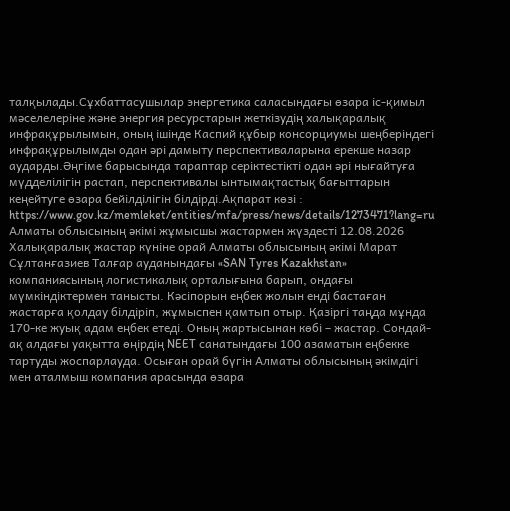талқылады.Сұхбаттасушылар энергетика саласындағы өзара іс-қимыл мәселелеріне және энергия ресурстарын жеткізудің халықаралық инфрақұрылымын, оның ішінде Каспий құбыр консорциумы шеңберіндегі инфрақұрылымды одан әрі дамыту перспективаларына ерекше назар аударды.Әңгіме барысында тараптар серіктестікті одан әрі нығайтуға мүдделілігін растап, перспективалы ынтымақтастық бағыттарын кеңейтуге өзара бейілділігін білдірді.Ақпарат көзі : https://www.gov.kz/memleket/entities/mfa/press/news/details/1273471?lang=ru
Алматы облысының әкімі жұмысшы жастармен жүздесті 12.08.2026
Халықаралық жастар күніне орай Алматы облысының әкімі Марат Сұлтанғазиев Талғар ауданындағы «SAN Tyres Kazakhstan» компаниясының логистикалық орталығына барып, ондағы мүмкіндіктермен танысты. Кәсіпорын еңбек жолын енді бастаған жастарға қолдау білдіріп, жұмыспен қамтып отыр. Қазіргі таңда мұнда 170-ке жуық адам еңбек етеді. Оның жартысынан көбі – жастар. Сондай-ақ алдағы уақытта өңірдің NEET санатындағы 100 азаматын еңбекке тартуды жоспарлауда. Осыған орай бүгін Алматы облысының әкімдігі мен аталмыш компания арасында өзара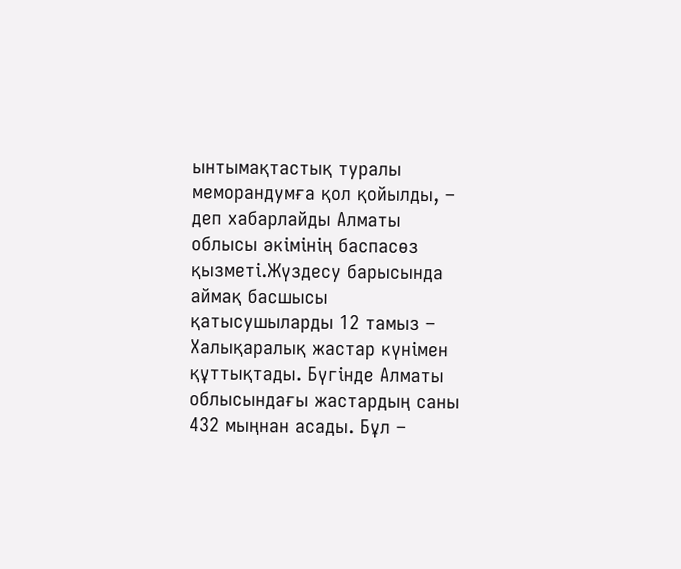ынтымақтастық туралы меморандумға қол қойылды, – деп хабарлайды Алматы облысы әкімінің баспасөз қызметі.Жүздесу барысында аймақ басшысы қатысушыларды 12 тамыз – Халықаралық жастар күнімен құттықтады. Бүгінде Алматы облысындағы жастардың саны 432 мыңнан асады. Бұл –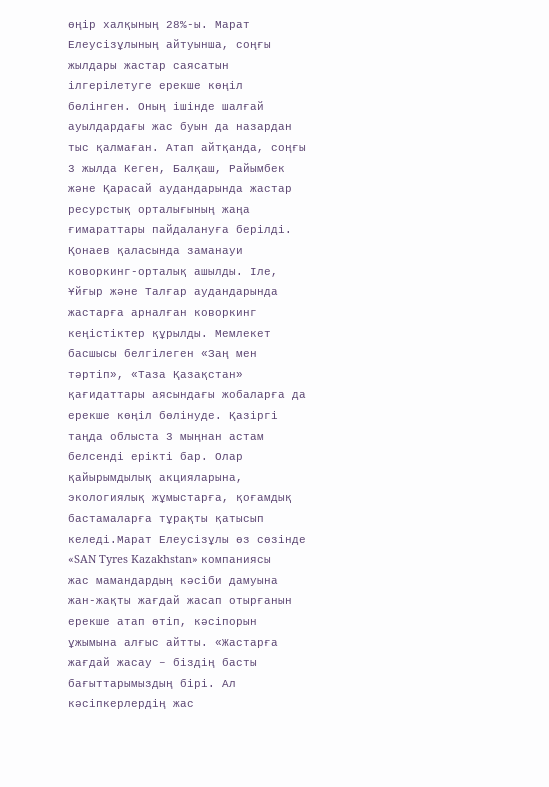өңір халқының 28%-ы. Марат Елеусізұлының айтуынша, соңғы жылдары жастар саясатын ілгерілетуге ерекше көңіл бөлінген. Оның ішінде шалғай ауылдардағы жас буын да назардан тыс қалмаған. Атап айтқанда, соңғы 3 жылда Кеген, Балқаш, Райымбек және Қарасай аудандарында жастар ресурстық орталығының жаңа ғимараттары пайдалануға берілді. Қонаев қаласында заманауи коворкинг-орталық ашылды. Іле, Ұйғыр және Талғар аудандарында жастарға арналған коворкинг кеңістіктер құрылды. Мемлекет басшысы белгілеген «Заң мен тәртіп», «Таза Қазақстан» қағидаттары аясындағы жобаларға да ерекше көңіл бөлінуде. Қазіргі таңда облыста 3 мыңнан астам белсенді ерікті бар. Олар қайырымдылық акцияларына, экологиялық жұмыстарға, қоғамдық бастамаларға тұрақты қатысып келеді.Марат Елеусізұлы өз сөзінде «SAN Tyres Kazakhstan» компаниясы жас мамандардың кәсіби дамуына жан-жақты жағдай жасап отырғанын ерекше атап өтіп, кәсіпорын ұжымына алғыс айтты. «Жастарға жағдай жасау – біздің басты бағыттарымыздың бірі. Ал кәсіпкерлердің жас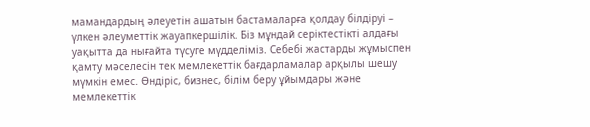мамандардың әлеуетін ашатын бастамаларға қолдау білдіруі – үлкен әлеуметтік жауапкершілік. Біз мұндай серіктестікті алдағы уақытта да нығайта түсуге мүдделіміз. Себебі жастарды жұмыспен қамту мәселесін тек мемлекеттік бағдарламалар арқылы шешу мүмкін емес. Өндіріс, бизнес, білім беру ұйымдары және мемлекеттік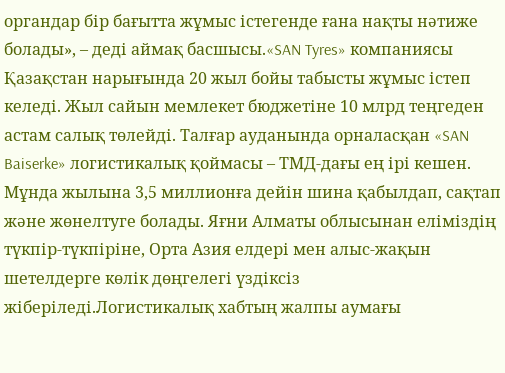органдар бір бағытта жұмыс істегенде ғана нақты нәтиже болады», – деді аймақ басшысы.«SAN Tyres» компаниясы Қазақстан нарығында 20 жыл бойы табысты жұмыс істеп келеді. Жыл сайын мемлекет бюджетіне 10 млрд теңгеден астам салық төлейді. Талғар ауданында орналасқан «SAN Baiserke» логистикалық қоймасы – ТМД-дағы ең ірі кешен. Мұнда жылына 3,5 миллионға дейін шина қабылдап, сақтап және жөнелтуге болады. Яғни Алматы облысынан еліміздің түкпір-түкпіріне, Орта Азия елдері мен алыс-жақын шетелдерге көлік дөңгелегі үздіксіз жіберіледі.Логистикалық хабтың жалпы аумағы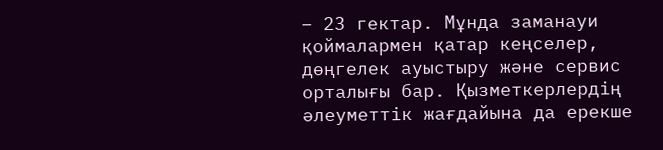– 23 гектар. Мұнда заманауи қоймалармен қатар кеңселер, дөңгелек ауыстыру және сервис орталығы бар. Қызметкерлердің әлеуметтік жағдайына да ерекше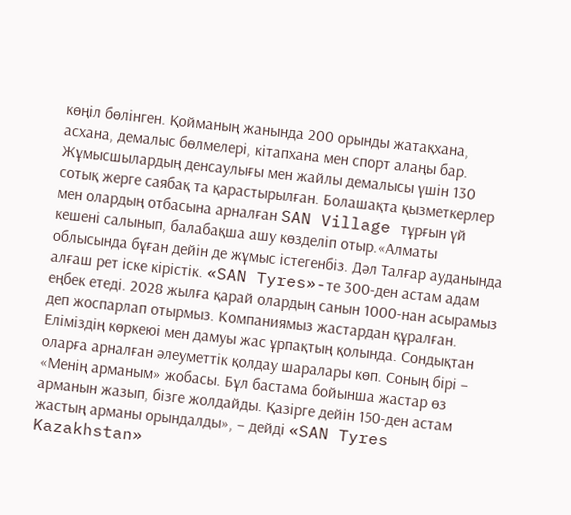көңіл бөлінген. Қойманың жанында 200 орынды жатақхана, асхана, демалыс бөлмелері, кітапхана мен спорт алаңы бар. Жұмысшылардың денсаулығы мен жайлы демалысы үшін 130 сотық жерге саябақ та қарастырылған. Болашақта қызметкерлер мен олардың отбасына арналған SAN Village тұрғын үй кешені салынып, балабақша ашу көзделіп отыр.«Алматы облысында бұған дейін де жұмыс істегенбіз. Дәл Талғар ауданында алғаш рет іске кірістік. «SAN Tyres»-те 300-ден астам адам еңбек етеді. 2028 жылға қарай олардың санын 1000-нан асырамыз деп жоспарлап отырмыз. Компаниямыз жастардан құралған. Еліміздің көркеюі мен дамуы жас ұрпақтың қолында. Сондықтан оларға арналған әлеуметтік қолдау шаралары көп. Соның бірі – «Менің арманым» жобасы. Бұл бастама бойынша жастар өз арманын жазып, бізге жолдайды. Қазірге дейін 150-ден астам жастың арманы орындалды», – дейді «SAN Tyres Kazakhstan»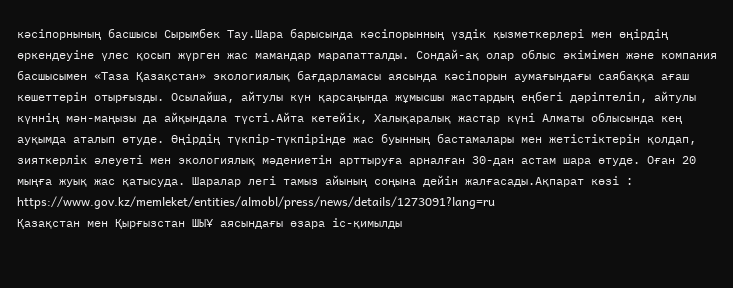кәсіпорнының басшысы Сырымбек Тау.Шара барысында кәсіпорынның үздік қызметкерлері мен өңірдің өркендеуіне үлес қосып жүрген жас мамандар марапатталды. Сондай-ақ олар облыс әкімімен және компания басшысымен «Таза Қазақстан» экологиялық бағдарламасы аясында кәсіпорын аумағындағы саябаққа ағаш көшеттерін отырғызды. Осылайша, айтулы күн қарсаңында жұмысшы жастардың еңбегі дәріптеліп, айтулы күннің мән-маңызы да айқындала түсті.Айта кетейік, Халықаралық жастар күні Алматы облысында кең ауқымда аталып өтуде. Өңірдің түкпір-түкпірінде жас буынның бастамалары мен жетістіктерін қолдап, зияткерлік әлеуеті мен экологиялық мәдениетін арттыруға арналған 30-дан астам шара өтуде. Оған 20 мыңға жуық жас қатысуда. Шаралар легі тамыз айының соңына дейін жалғасады.Ақпарат көзі : https://www.gov.kz/memleket/entities/almobl/press/news/details/1273091?lang=ru
Қазақстан мен Қырғызстан ШЫҰ аясындағы өзара іс-қимылды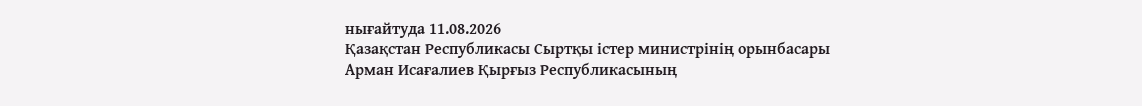нығайтуда 11.08.2026
Қазақстан Республикасы Сыртқы істер министрінің орынбасары Арман Исағалиев Қырғыз Республикасының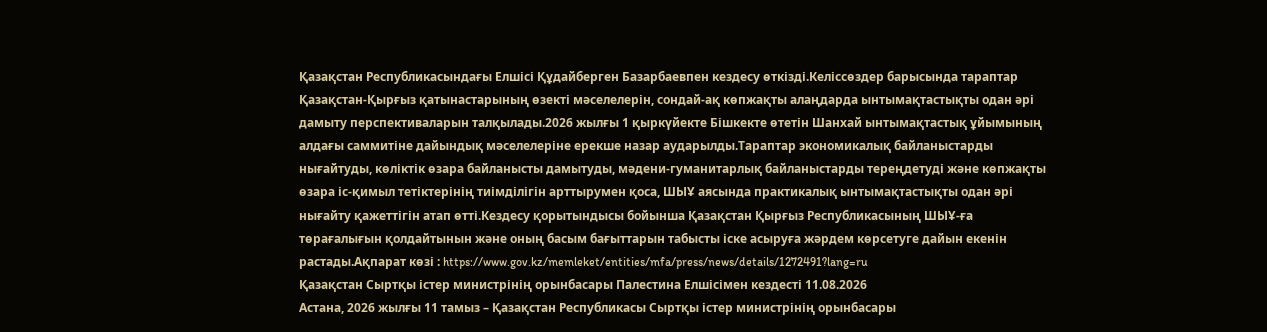Қазақстан Республикасындағы Елшісі Құдайберген Базарбаевпен кездесу өткізді.Келіссөздер барысында тараптар Қазақстан-Қырғыз қатынастарының өзекті мәселелерін, сондай-ақ көпжақты алаңдарда ынтымақтастықты одан әрі дамыту перспективаларын талқылады.2026 жылғы 1 қыркүйекте Бішкекте өтетін Шанхай ынтымақтастық ұйымының алдағы саммитіне дайындық мәселелеріне ерекше назар аударылды.Тараптар экономикалық байланыстарды нығайтуды, көліктік өзара байланысты дамытуды, мәдени-гуманитарлық байланыстарды тереңдетуді және көпжақты өзара іс-қимыл тетіктерінің тиімділігін арттырумен қоса, ШЫҰ аясында практикалық ынтымақтастықты одан әрі нығайту қажеттігін атап өтті.Кездесу қорытындысы бойынша Қазақстан Қырғыз Республикасының ШЫҰ-ға төрағалығын қолдайтынын және оның басым бағыттарын табысты іске асыруға жәрдем көрсетуге дайын екенін растады.Ақпарат көзі : https://www.gov.kz/memleket/entities/mfa/press/news/details/1272491?lang=ru
Қазақстан Сыртқы істер министрінің орынбасары Палестина Елшісімен кездесті 11.08.2026
Астана, 2026 жылғы 11 тамыз – Қазақстан Республикасы Сыртқы істер министрінің орынбасары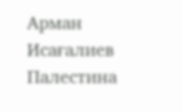Арман Исағалиев Палестина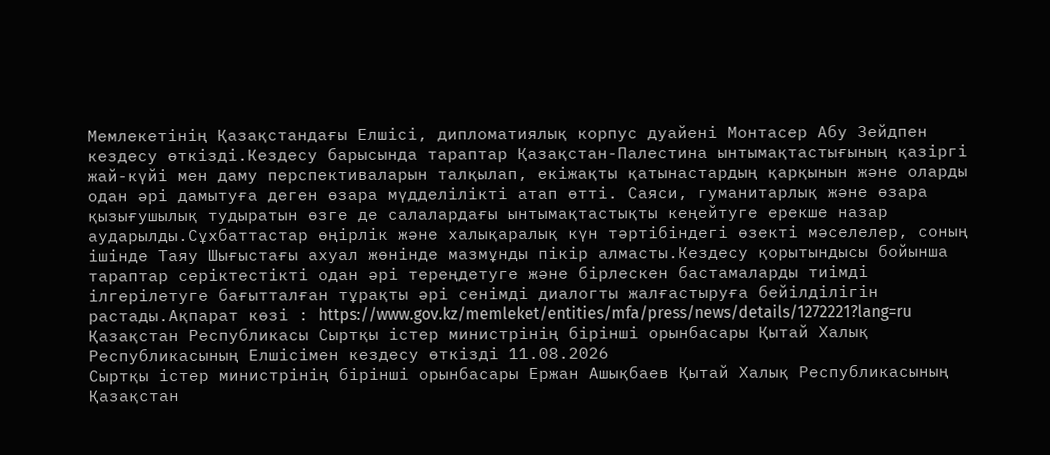Мемлекетінің Қазақстандағы Елшісі, дипломатиялық корпус дуайені Монтасер Абу Зейдпен кездесу өткізді.Кездесу барысында тараптар Қазақстан-Палестина ынтымақтастығының қазіргі жай-күйі мен даму перспективаларын талқылап, екіжақты қатынастардың қарқынын және оларды одан әрі дамытуға деген өзара мүдделілікті атап өтті. Саяси, гуманитарлық және өзара қызығушылық тудыратын өзге де салалардағы ынтымақтастықты кеңейтуге ерекше назар аударылды.Сұхбаттастар өңірлік және халықаралық күн тәртібіндегі өзекті мәселелер, соның ішінде Таяу Шығыстағы ахуал жөнінде мазмұнды пікір алмасты.Кездесу қорытындысы бойынша тараптар серіктестікті одан әрі тереңдетуге және бірлескен бастамаларды тиімді ілгерілетуге бағытталған тұрақты әрі сенімді диалогты жалғастыруға бейілділігін растады.Ақпарат көзі : https://www.gov.kz/memleket/entities/mfa/press/news/details/1272221?lang=ru
Қазақстан Республикасы Сыртқы істер министрінің бірінші орынбасары Қытай Халық Республикасының Елшісімен кездесу өткізді 11.08.2026
Сыртқы істер министрінің бірінші орынбасары Ержан Ашықбаев Қытай Халық Республикасының Қазақстан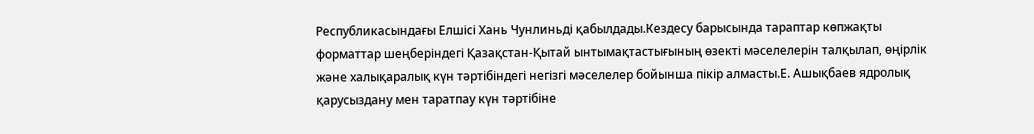Республикасындағы Елшісі Хань Чунлиньді қабылдады.Кездесу барысында тараптар көпжақты форматтар шеңберіндегі Қазақстан-Қытай ынтымақтастығының өзекті мәселелерін талқылап, өңірлік және халықаралық күн тәртібіндегі негізгі мәселелер бойынша пікір алмасты.Е. Ашықбаев ядролық қарусыздану мен таратпау күн тәртібіне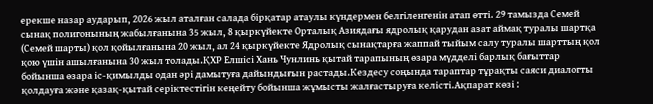ерекше назар аударып, 2026 жыл аталған салада бірқатар атаулы күндермен белгіленгенін атап өтті. 29 тамызда Семей сынақ полигонының жабылғанына 35 жыл, 8 қыркүйекте Орталық Азиядағы ядролық қарудан азат аймақ туралы шартқа (Семей шарты) қол қойылғанына 20 жыл, ал 24 қыркүйекте Ядролық сынақтарға жаппай тыйым салу туралы шарттың қол қою үшін ашылғанына 30 жыл толады.ҚХР Елшісі Хань Чунлинь қытай тарапының өзара мүдделі барлық бағыттар бойынша өзара іс-қимылды одан әрі дамытуға дайындығын растады.Кездесу соңында тараптар тұрақты саяси диалогты қолдауға және қазақ-қытай серіктестігін кеңейту бойынша жұмысты жалғастыруға келісті.Ақпарат көзі :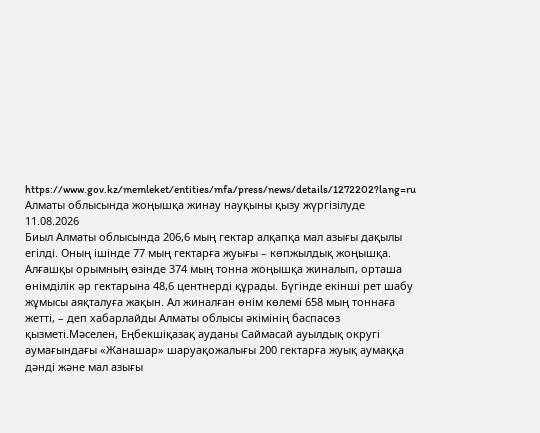https://www.gov.kz/memleket/entities/mfa/press/news/details/1272202?lang=ru
Алматы облысында жоңышқа жинау науқыны қызу жүргізілуде 11.08.2026
Биыл Алматы облысында 206,6 мың гектар алқапқа мал азығы дақылы егілді. Оның ішінде 77 мың гектарға жуығы – көпжылдық жоңышқа. Алғашқы орымның өзінде 374 мың тонна жоңышқа жиналып, орташа өнімділік әр гектарына 48,6 центнерді құрады. Бүгінде екінші рет шабу жұмысы аяқталуға жақын. Ал жиналған өнім көлемі 658 мың тоннаға жетті, – деп хабарлайды Алматы облысы әкімінің баспасөз қызметі.Мәселен, Еңбекшіқазақ ауданы Саймасай ауылдық округі аумағындағы «Жанашар» шаруақожалығы 200 гектарға жуық аумаққа дәнді және мал азығы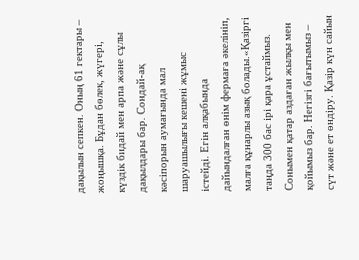дақылын сепкен. Оның 61 гектары – жоңышқа. Бұдан бөлек, жүгері, күздік бидай мен арпа және сұлы дақылдары бар. Сондай-ақ кәсіпорын аумағында мал шаруашылығы кешені жұмыс істейді. Егін алқабында дайындалған өнім фермаға әкелініп, малға құнарлы азық болады.«Қазіргі таңда 300 бас ірі қара ұстаймыз. Сонымен қатар аздаған жылқы мен қойымыз бар. Негізгі бағытымыз – сүт және ет өндіру. Қазір күн сайын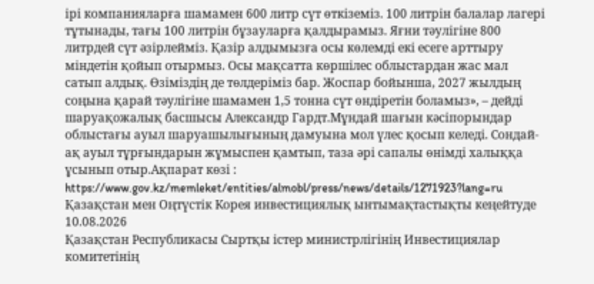ірі компанияларға шамамен 600 литр сүт өткіземіз. 100 литрін балалар лагері тұтынады, тағы 100 литрін бұзауларға қалдырамыз. Яғни тәулігіне 800 литрдей сүт әзірлейміз. Қазір алдымызға осы көлемді екі есеге арттыру міндетін қойып отырмыз. Осы мақсатта көршілес облыстардан жас мал сатып алдық. Өзіміздің де төлдеріміз бар. Жоспар бойынша, 2027 жылдың соңына қарай тәулігіне шамамен 1,5 тонна сүт өндіретін боламыз», – дейді шаруақожалық басшысы Александр Гардт.Мұндай шағын кәсіпорындар облыстағы ауыл шаруашылығының дамуына мол үлес қосып келеді. Сондай-ақ ауыл тұрғындарын жұмыспен қамтып, таза әрі сапалы өнімді халыққа ұсынып отыр.Ақпарат көзі : https://www.gov.kz/memleket/entities/almobl/press/news/details/1271923?lang=ru
Қазақстан мен Оңтүстік Корея инвестициялық ынтымақтастықты кеңейтуде 10.08.2026
Қазақстан Республикасы Сыртқы істер министрлігінің Инвестициялар комитетінің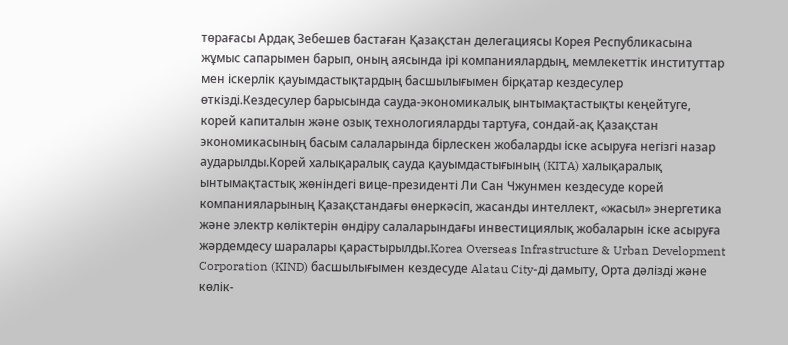төрағасы Ардақ Зебешев бастаған Қазақстан делегациясы Корея Республикасына жұмыс сапарымен барып, оның аясында ірі компаниялардың, мемлекеттік институттар мен іскерлік қауымдастықтардың басшылығымен бірқатар кездесулер өткізді.Кездесулер барысында сауда-экономикалық ынтымақтастықты кеңейтуге, корей капиталын және озық технологияларды тартуға, сондай-ақ Қазақстан экономикасының басым салаларында бірлескен жобаларды іске асыруға негізгі назар аударылды.Корей халықаралық сауда қауымдастығының (KITA) халықаралық ынтымақтастық жөніндегі вице-президенті Ли Сан Чжунмен кездесуде корей компанияларының Қазақстандағы өнеркәсіп, жасанды интеллект, «жасыл» энергетика және электр көліктерін өндіру салаларындағы инвестициялық жобаларын іске асыруға жәрдемдесу шаралары қарастырылды.Korea Overseas Infrastructure & Urban Development Corporation (KIND) басшылығымен кездесуде Alatau City-ді дамыту, Орта дәлізді және көлік-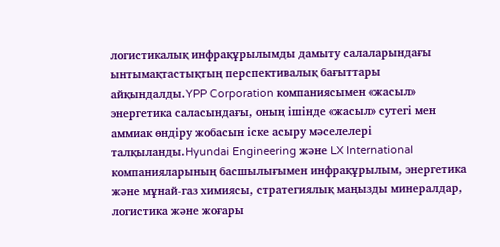логистикалық инфрақұрылымды дамыту салаларындағы ынтымақтастықтың перспективалық бағыттары айқындалды.YPP Corporation компаниясымен «жасыл» энергетика саласындағы, оның ішінде «жасыл» сутегі мен аммиак өндіру жобасын іске асыру мәселелері талқыланды.Hyundai Engineering және LX International компанияларының басшылығымен инфрақұрылым, энергетика және мұнай-газ химиясы, стратегиялық маңызды минералдар, логистика және жоғары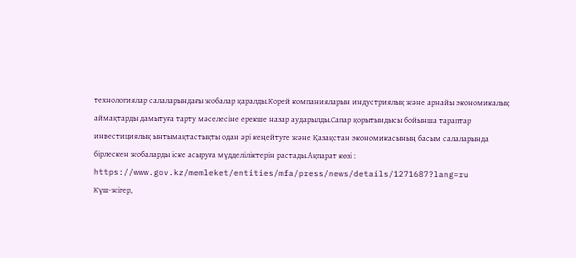технологиялар салаларындағы жобалар қаралды.Корей компанияларын индустриялық және арнайы экономикалық аймақтарды дамытуға тарту мәселесіне ерекше назар аударылды.Сапар қорытындысы бойынша тараптар инвестициялық ынтымақтастықты одан әрі кеңейтуге және Қазақстан экономикасының басым салаларында бірлескен жобаларды іске асыруға мүдделіліктерін растады.Ақпарат көзі : https://www.gov.kz/memleket/entities/mfa/press/news/details/1271687?lang=ru
Күш-жігер,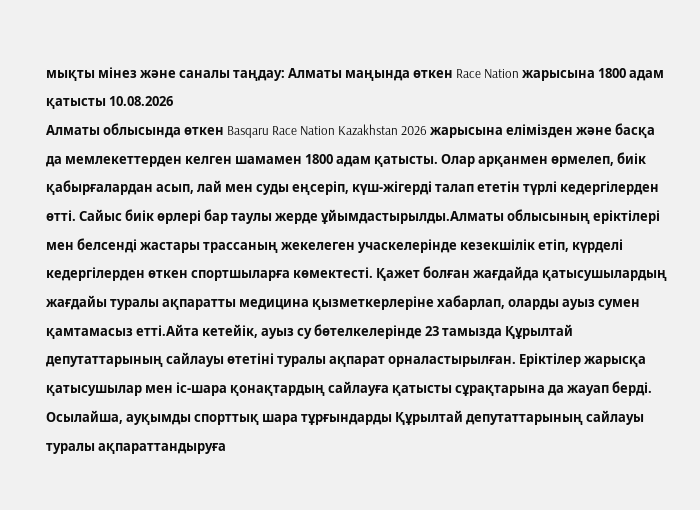мықты мінез және саналы таңдау: Алматы маңында өткен Race Nation жарысына 1800 адам қатысты 10.08.2026
Алматы облысында өткен Basqaru Race Nation Kazakhstan 2026 жарысына елімізден және басқа да мемлекеттерден келген шамамен 1800 адам қатысты. Олар арқанмен өрмелеп, биік қабырғалардан асып, лай мен суды еңсеріп, күш-жігерді талап ететін түрлі кедергілерден өтті. Сайыс биік өрлері бар таулы жерде ұйымдастырылды.Алматы облысының еріктілері мен белсенді жастары трассаның жекелеген учаскелерінде кезекшілік етіп, күрделі кедергілерден өткен спортшыларға көмектесті. Қажет болған жағдайда қатысушылардың жағдайы туралы ақпаратты медицина қызметкерлеріне хабарлап, оларды ауыз сумен қамтамасыз етті.Айта кетейік, ауыз су бөтелкелерінде 23 тамызда Құрылтай депутаттарының сайлауы өтетіні туралы ақпарат орналастырылған. Еріктілер жарысқа қатысушылар мен іс-шара қонақтардың сайлауға қатысты сұрақтарына да жауап берді. Осылайша, ауқымды спорттық шара тұрғындарды Құрылтай депутаттарының сайлауы туралы ақпараттандыруға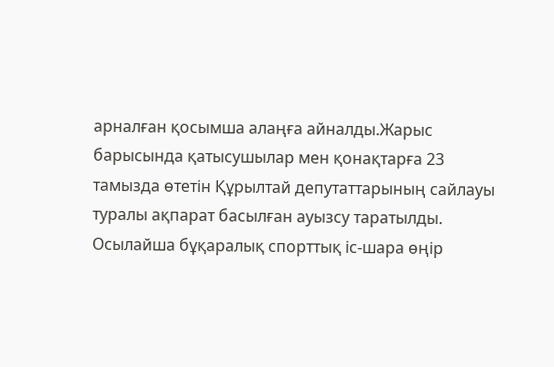арналған қосымша алаңға айналды.Жарыс барысында қатысушылар мен қонақтарға 23 тамызда өтетін Құрылтай депутаттарының сайлауы туралы ақпарат басылған ауызсу таратылды. Осылайша бұқаралық спорттық іс-шара өңір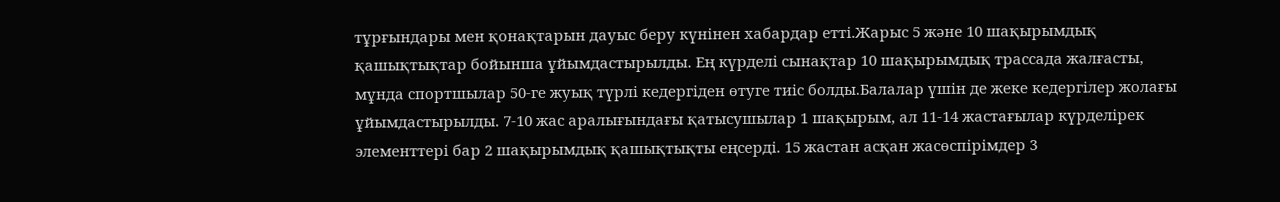тұрғындары мен қонақтарын дауыс беру күнінен хабардар етті.Жарыс 5 және 10 шақырымдық қашықтықтар бойынша ұйымдастырылды. Ең күрделі сынақтар 10 шақырымдық трассада жалғасты, мұнда спортшылар 50-ге жуық түрлі кедергіден өтуге тиіс болды.Балалар үшін де жеке кедергілер жолағы ұйымдастырылды. 7-10 жас аралығындағы қатысушылар 1 шақырым, ал 11-14 жастағылар күрделірек элементтері бар 2 шақырымдық қашықтықты еңсерді. 15 жастан асқан жасөспірімдер 3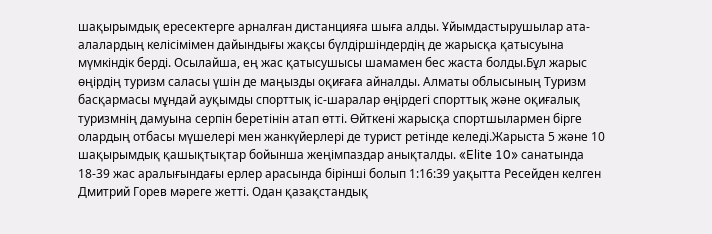шақырымдық ересектерге арналған дистанцияға шыға алды. Ұйымдастырушылар ата-алалардың келісімімен дайындығы жақсы бүлдіршіндердің де жарысқа қатысуына мүмкіндік берді. Осылайша, ең жас қатысушысы шамамен бес жаста болды.Бұл жарыс өңірдің туризм саласы үшін де маңызды оқиғаға айналды. Алматы облысының Туризм басқармасы мұндай ауқымды спорттық іс-шаралар өңірдегі спорттық және оқиғалық туризмнің дамуына серпін беретінін атап өтті. Өйткені жарысқа спортшылармен бірге олардың отбасы мүшелері мен жанкүйерлері де турист ретінде келеді.Жарыста 5 және 10 шақырымдық қашықтықтар бойынша жеңімпаздар анықталды. «Elite 10» санатында 18-39 жас аралығындағы ерлер арасында бірінші болып 1:16:39 уақытта Ресейден келген Дмитрий Горев мәреге жетті. Одан қазақстандық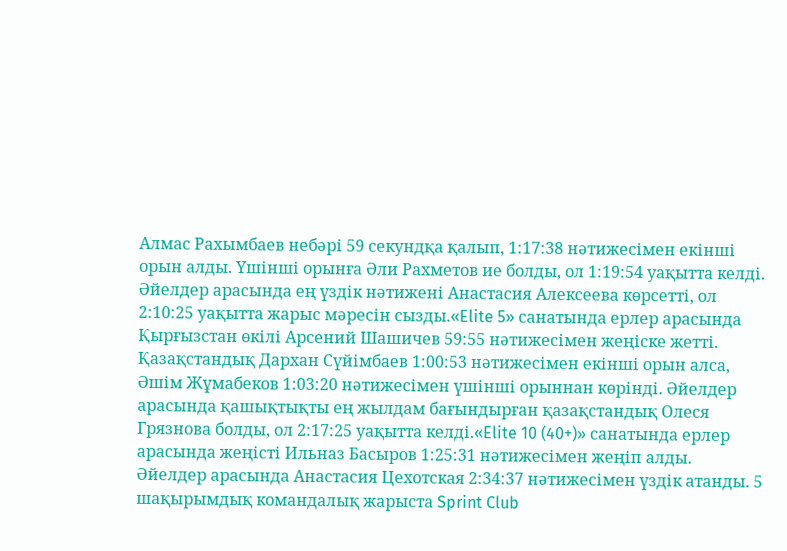Алмас Рахымбаев небәрі 59 секундқа қалып, 1:17:38 нәтижесімен екінші орын алды. Үшінші орынға Әли Рахметов ие болды, ол 1:19:54 уақытта келді. Әйелдер арасында ең үздік нәтижені Анастасия Алексеева көрсетті, ол 2:10:25 уақытта жарыс мәресін сызды.«Elite 5» санатында ерлер арасында Қырғызстан өкілі Арсений Шашичев 59:55 нәтижесімен жеңіске жетті. Қазақстандық Дархан Сүйімбаев 1:00:53 нәтижесімен екінші орын алса, Әшім Жұмабеков 1:03:20 нәтижесімен үшінші орыннан көрінді. Әйелдер арасында қашықтықты ең жылдам бағындырған қазақстандық Олеся Грязнова болды, ол 2:17:25 уақытта келді.«Elite 10 (40+)» санатында ерлер арасында жеңісті Ильназ Басыров 1:25:31 нәтижесімен жеңіп алды. Әйелдер арасында Анастасия Цехотская 2:34:37 нәтижесімен үздік атанды. 5 шақырымдық командалық жарыста Sprint Club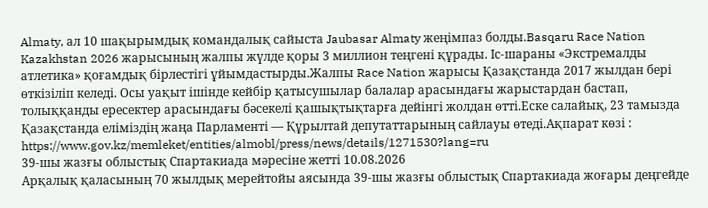Almaty, ал 10 шақырымдық командалық сайыста Jaubasar Almaty жеңімпаз болды.Basqaru Race Nation Kazakhstan 2026 жарысының жалпы жүлде қоры 3 миллион теңгені құрады. Іс-шараны «Экстремалды атлетика» қоғамдық бірлестігі ұйымдастырды.Жалпы Race Nation жарысы Қазақстанда 2017 жылдан бері өткізіліп келеді. Осы уақыт ішінде кейбір қатысушылар балалар арасындағы жарыстардан бастап, толыққанды ересектер арасындағы бәсекелі қашықтықтарға дейінгі жолдан өтті.Еске салайық, 23 тамызда Қазақстанда еліміздің жаңа Парламенті — Құрылтай депутаттарының сайлауы өтеді.Ақпарат көзі : https://www.gov.kz/memleket/entities/almobl/press/news/details/1271530?lang=ru
39-шы жазғы облыстық Спартакиада мәресіне жетті 10.08.2026
Арқалық қаласының 70 жылдық мерейтойы аясында 39-шы жазғы облыстық Спартакиада жоғары деңгейде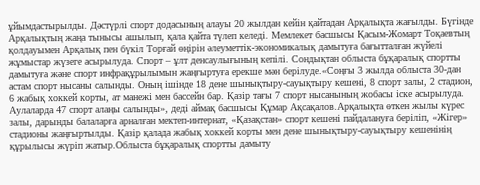ұйымдастырылды. Дәстүрлі спорт додасының алауы 20 жылдан кейін қайтадан Арқалықта жағылды. Бүгінде Арқалықтың жаңа тынысы ашылып, қала қайта түлеп келеді. Мемлекет басшысы Қасым-Жомарт Тоқаевтың қолдауымен Арқалық пен бүкіл Торғай өңірін әлеуметтік-экономикалық дамытуға бағытталған жүйелі жұмыстар жүзеге асырылуда. Спорт – ұлт денсаулығының кепілі. Сондықтан облыста бұқаралық спортты дамытуға және спорт инфрақұрылымын жаңғыртуға ерекше мән берілуде.«Соңғы 3 жылда облыста 30-дан астам спорт нысаны салынды. Оның ішінде 18 дене шынықтыру-сауықтыру кешені, 8 спорт залы, 2 стадион, 6 жабық хоккей корты, ат манежі мен бассейн бар. Қазір тағы 7 спорт нысанының жобасы іске асырылуда. Аулаларда 47 спорт алаңы салынды», деді аймақ басшысы Құмар Ақсақалов.Арқалықта өткен жылы күрес залы, дарынды балаларға арналған мектеп-интернат, «Қазақстан» спорт кешені пайдалануға беріліп, «Жігер» стадионы жаңғыртылды. Қазір қалада жабық хоккей корты мен дене шынықтыру-сауықтыру кешенінің құрылысы жүріп жатыр.Облыста бұқаралық спортты дамыту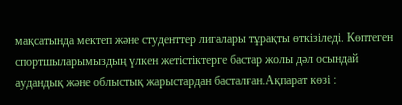мақсатында мектеп және студенттер лигалары тұрақты өткізіледі. Көптеген спортшыларымыздың үлкен жетістіктерге бастар жолы дәл осындай аудандық және облыстық жарыстардан басталған.Ақпарат көзі :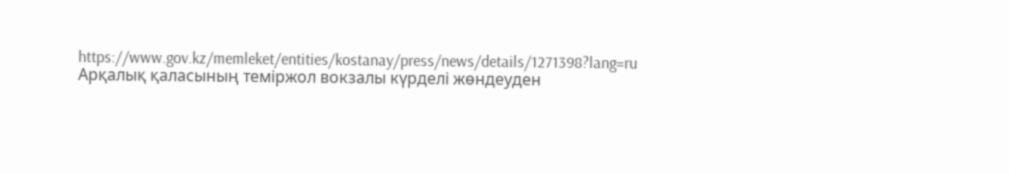https://www.gov.kz/memleket/entities/kostanay/press/news/details/1271398?lang=ru
Арқалық қаласының теміржол вокзалы күрделі жөндеуден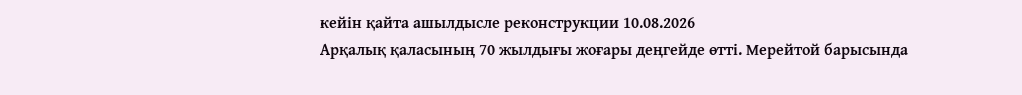кейін қайта ашылдысле реконструкции 10.08.2026
Арқалық қаласының 70 жылдығы жоғары деңгейде өтті. Мерейтой барысында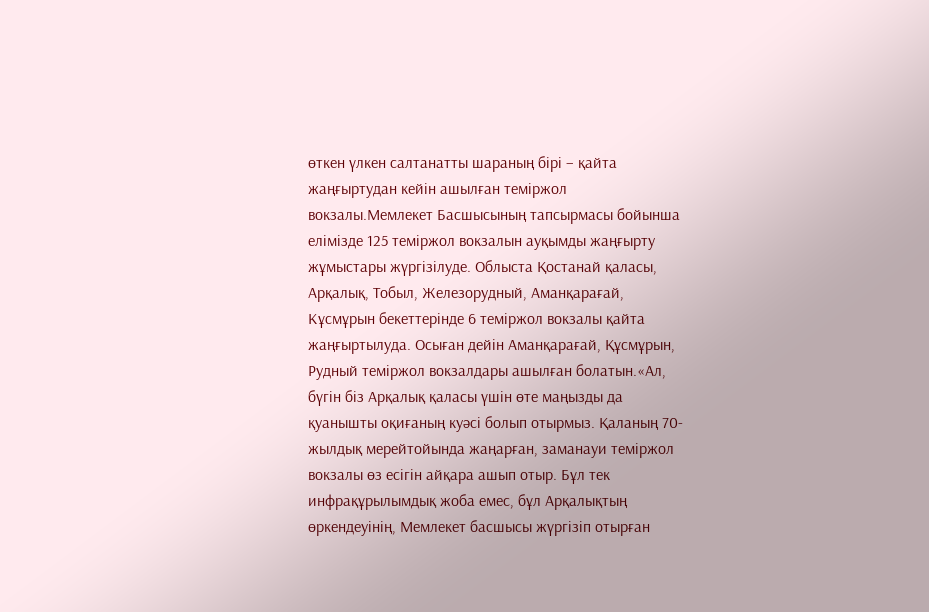өткен үлкен салтанатты шараның бірі – қайта жаңғыртудан кейін ашылған теміржол вокзалы.Мемлекет Басшысының тапсырмасы бойынша елімізде 125 теміржол вокзалын ауқымды жаңғырту жұмыстары жүргізілуде. Облыста Қостанай қаласы, Арқалық, Тобыл, Железорудный, Аманқарағай, Кұсмұрын бекеттерінде 6 теміржол вокзалы қайта жаңғыртылуда. Осыған дейін Аманқарағай, Құсмұрын, Рудный теміржол вокзалдары ашылған болатын.«Ал, бүгін біз Арқалық қаласы үшін өте маңызды да қуанышты оқиғаның куәсі болып отырмыз. Қаланың 70-жылдық мерейтойында жаңарған, заманауи теміржол вокзалы өз есігін айқара ашып отыр. Бұл тек инфрақұрылымдық жоба емес, бұл Арқалықтың өркендеуінің, Мемлекет басшысы жүргізіп отырған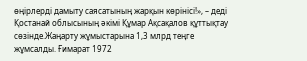өңірлерді дамыту саясатының жарқын көрінісі!», – деді Қостанай облысының әкімі Құмар Ақсақалов құттықтау сөзінде.Жаңарту жұмыстарына 1,3 млрд теңге жұмсалды. Ғимарат 1972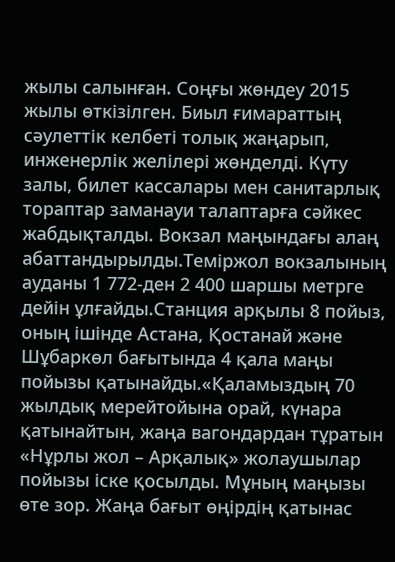жылы салынған. Соңғы жөндеу 2015 жылы өткізілген. Биыл ғимараттың сәулеттік келбеті толық жаңарып, инженерлік желілері жөнделді. Күту залы, билет кассалары мен санитарлық тораптар заманауи талаптарға сәйкес жабдықталды. Вокзал маңындағы алаң абаттандырылды.Теміржол вокзалының ауданы 1 772-ден 2 400 шаршы метрге дейін ұлғайды.Станция арқылы 8 пойыз, оның ішінде Астана, Қостанай және Шұбаркөл бағытында 4 қала маңы пойызы қатынайды.«Қаламыздың 70 жылдық мерейтойына орай, күнара қатынайтын, жаңа вагондардан тұратын «Нұрлы жол – Арқалық» жолаушылар пойызы іске қосылды. Мұның маңызы өте зор. Жаңа бағыт өңірдің қатынас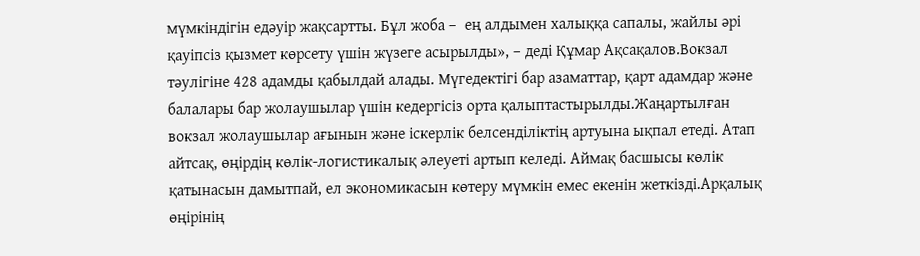мүмкіндігін едәуір жақсартты. Бұл жоба –  ең алдымен халыққа сапалы, жайлы әрі қауіпсіз қызмет көрсету үшін жүзеге асырылды», – деді Құмар Ақсақалов.Вокзал тәулігіне 428 адамды қабылдай алады. Мүгедектігі бар азаматтар, қарт адамдар және балалары бар жолаушылар үшін кедергісіз орта қалыптастырылды.Жаңартылған вокзал жолаушылар ағынын және іскерлік белсенділіктің артуына ықпал етеді. Атап айтсақ, өңірдің көлік-логистикалық әлеуеті артып келеді. Аймақ басшысы көлік қатынасын дамытпай, ел экономикасын көтеру мүмкін емес екенін жеткізді.Арқалық өңірінің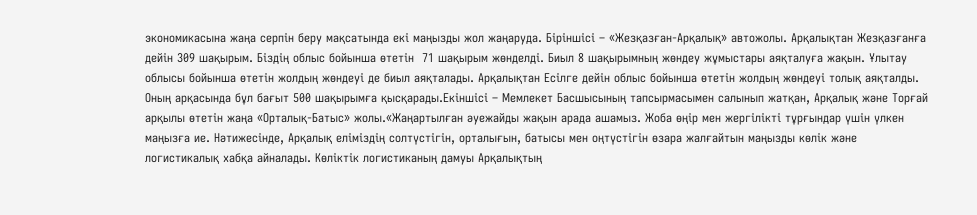экономикасына жаңа серпін беру мақсатында екі маңызды жол жаңаруда. Біріншісі – «Жезқазған-Арқалық» автожолы. Арқалықтан Жезқазғанға дейін 309 шақырым. Біздің облыс бойынша өтетін  71 шақырым жөнделді. Биыл 8 шақырымның жөндеу жұмыстары аяқталуға жақын. Ұлытау облысы бойынша өтетін жолдың жөндеуі де биыл аяқталады. Арқалықтан Есілге дейін облыс бойынша өтетін жолдың жөндеуі толық аяқталды. Оның арқасында бұл бағыт 500 шақырымға қысқарады.Екіншісі – Мемлекет Басшысының тапсырмасымен салынып жатқан, Арқалық және Торғай арқылы өтетін жаңа «Орталық-Батыс» жолы.«Жаңартылған әуежайды жақын арада ашамыз. Жоба өңір мен жергілікті тұрғындар үшін үлкен маңызға ие. Нәтижесінде, Арқалық еліміздің солтүстігін, орталығын, батысы мен оңтүстігін өзара жалғайтын маңызды көлік және логистикалық хабқа айналады. Көліктік логистиканың дамуы Арқалықтың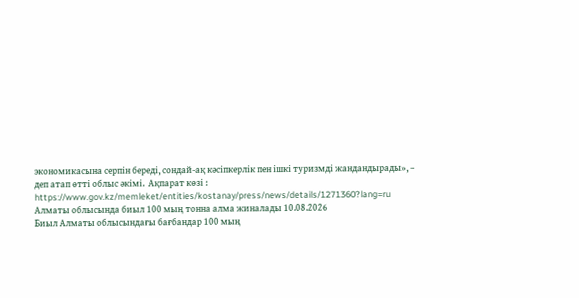экономикасына серпін береді, сондай-ақ кәсіпкерлік пен ішкі туризмді жандандырады», – деп атап өтті облыс әкімі.  Ақпарат көзі : https://www.gov.kz/memleket/entities/kostanay/press/news/details/1271360?lang=ru
Алматы облысында биыл 100 мың тонна алма жиналады 10.08.2026
Биыл Алматы облысындағы бағбандар 100 мың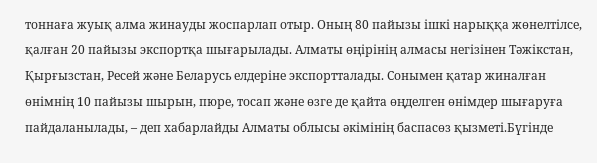тоннаға жуық алма жинауды жоспарлап отыр. Оның 80 пайызы ішкі нарыққа жөнелтілсе, қалған 20 пайызы экспортқа шығарылады. Алматы өңірінің алмасы негізінен Тәжікстан, Қырғызстан, Ресей және Беларусь елдеріне экспортталады. Сонымен қатар жиналған өнімнің 10 пайызы шырын, пюре, тосап және өзге де қайта өңделген өнімдер шығаруға пайдаланылады, – деп хабарлайды Алматы облысы әкімінің баспасөз қызметі.Бүгінде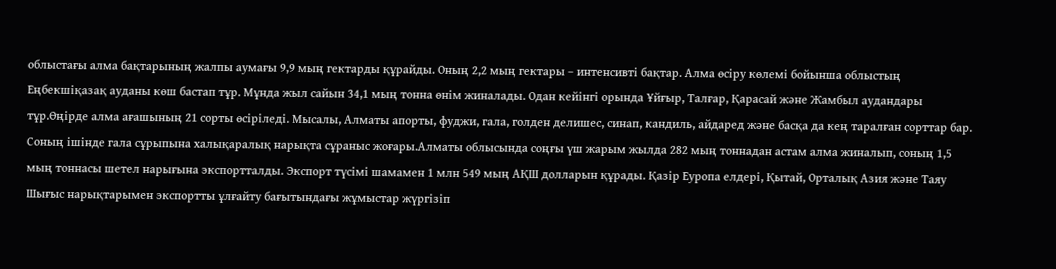облыстағы алма бақтарының жалпы аумағы 9,9 мың гектарды құрайды. Оның 2,2 мың гектары – интенсивті бақтар. Алма өсіру көлемі бойынша облыстың Еңбекшіқазақ ауданы көш бастап тұр. Мұнда жыл сайын 34,1 мың тонна өнім жиналады. Одан кейінгі орында Ұйғыр, Талғар, Қарасай және Жамбыл аудандары тұр.Өңірде алма ағашының 21 сорты өсіріледі. Мысалы, Алматы апорты, фуджи, гала, голден делишес, синап, кандиль, айдаред және басқа да кең таралған сорттар бар. Соның ішінде гала сұрыпына халықаралық нарықта сұраныс жоғары.Алматы облысында соңғы үш жарым жылда 282 мың тоннадан астам алма жиналып, соның 1,5 мың тоннасы шетел нарығына экспортталды. Экспорт түсімі шамамен 1 млн 549 мың АҚШ долларын құрады. Қазір Еуропа елдері, Қытай, Орталық Азия және Таяу Шығыс нарықтарымен экспортты ұлғайту бағытындағы жұмыстар жүргізіп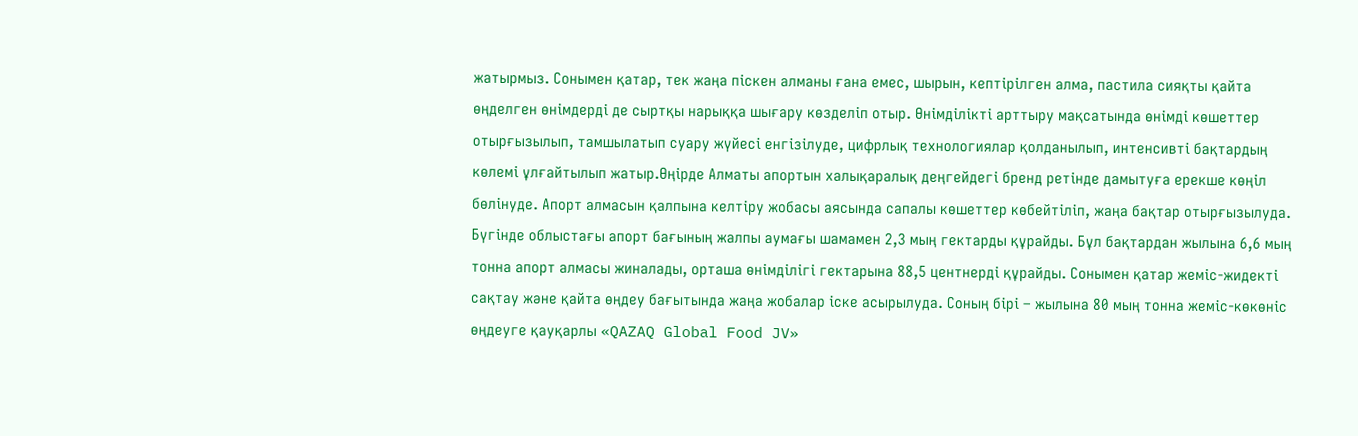жатырмыз. Сонымен қатар, тек жаңа піскен алманы ғана емес, шырын, кептірілген алма, пастила сияқты қайта өңделген өнімдерді де сыртқы нарыққа шығару көзделіп отыр. Өнімділікті арттыру мақсатында өнімді көшеттер отырғызылып, тамшылатып суару жүйесі енгізілуде, цифрлық технологиялар қолданылып, интенсивті бақтардың көлемі ұлғайтылып жатыр.Өңірде Алматы апортын халықаралық деңгейдегі бренд ретінде дамытуға ерекше көңіл бөлінуде. Апорт алмасын қалпына келтіру жобасы аясында сапалы көшеттер көбейтіліп, жаңа бақтар отырғызылуда. Бүгінде облыстағы апорт бағының жалпы аумағы шамамен 2,3 мың гектарды құрайды. Бұл бақтардан жылына 6,6 мың тонна апорт алмасы жиналады, орташа өнімділігі гектарына 88,5 центнерді құрайды. Сонымен қатар жеміс-жидекті сақтау және қайта өңдеу бағытында жаңа жобалар іске асырылуда. Соның бірі – жылына 80 мың тонна жеміс-көкөніс өңдеуге қауқарлы «QAZAQ Global Food JV»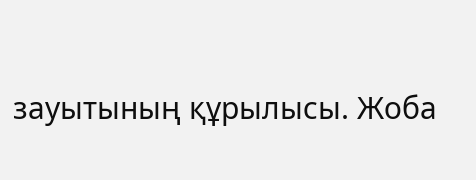зауытының құрылысы. Жоба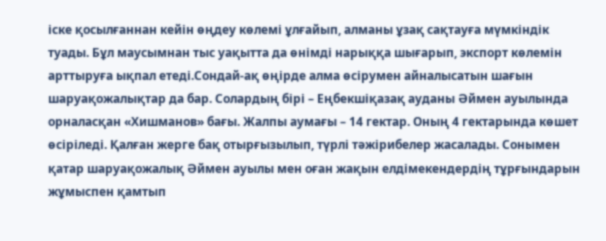іске қосылғаннан кейін өңдеу көлемі ұлғайып, алманы ұзақ сақтауға мүмкіндік туады. Бұл маусымнан тыс уақытта да өнімді нарыққа шығарып, экспорт көлемін арттыруға ықпал етеді.Сондай-ақ өңірде алма өсірумен айналысатын шағын шаруақожалықтар да бар. Солардың бірі – Еңбекшіқазақ ауданы Әймен ауылында орналасқан «Хишманов» бағы. Жалпы аумағы – 14 гектар. Оның 4 гектарында көшет өсіріледі. Қалған жерге бақ отырғызылып, түрлі тәжірибелер жасалады. Сонымен қатар шаруақожалық Әймен ауылы мен оған жақын елдімекендердің тұрғындарын жұмыспен қамтып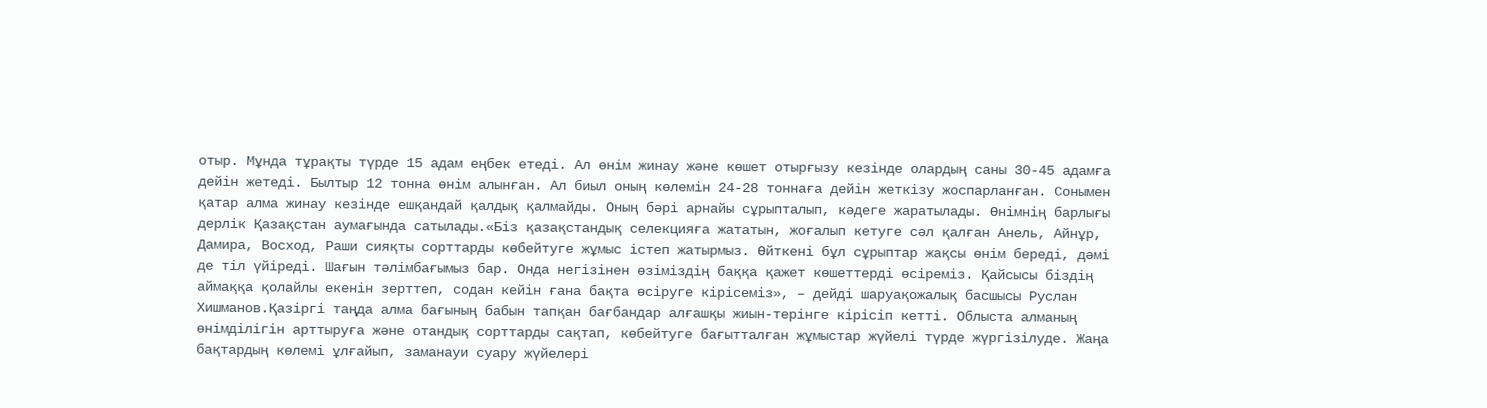отыр. Мұнда тұрақты түрде 15 адам еңбек етеді. Ал өнім жинау және көшет отырғызу кезінде олардың саны 30-45 адамға дейін жетеді. Былтыр 12 тонна өнім алынған. Ал биыл оның көлемін 24-28 тоннаға дейін жеткізу жоспарланған. Сонымен қатар алма жинау кезінде ешқандай қалдық қалмайды. Оның бәрі арнайы сұрыпталып, кәдеге жаратылады. Өнімнің барлығы дерлік Қазақстан аумағында сатылады.«Біз қазақстандық селекцияға жататын, жоғалып кетуге сәл қалған Анель, Айнұр, Дамира, Восход, Раши сияқты сорттарды көбейтуге жұмыс істеп жатырмыз. Өйткені бұл сұрыптар жақсы өнім береді, дәмі де тіл үйіреді. Шағын тәлімбағымыз бар. Онда негізінен өзіміздің баққа қажет көшеттерді өсіреміз. Қайсысы біздің аймаққа қолайлы екенін зерттеп, содан кейін ғана бақта өсіруге кірісеміз», – дейді шаруақожалық басшысы Руслан Хишманов.Қазіргі таңда алма бағының бабын тапқан бағбандар алғашқы жиын-терінге кірісіп кетті. Облыста алманың өнімділігін арттыруға және отандық сорттарды сақтап, көбейтуге бағытталған жұмыстар жүйелі түрде жүргізілуде. Жаңа бақтардың көлемі ұлғайып, заманауи суару жүйелері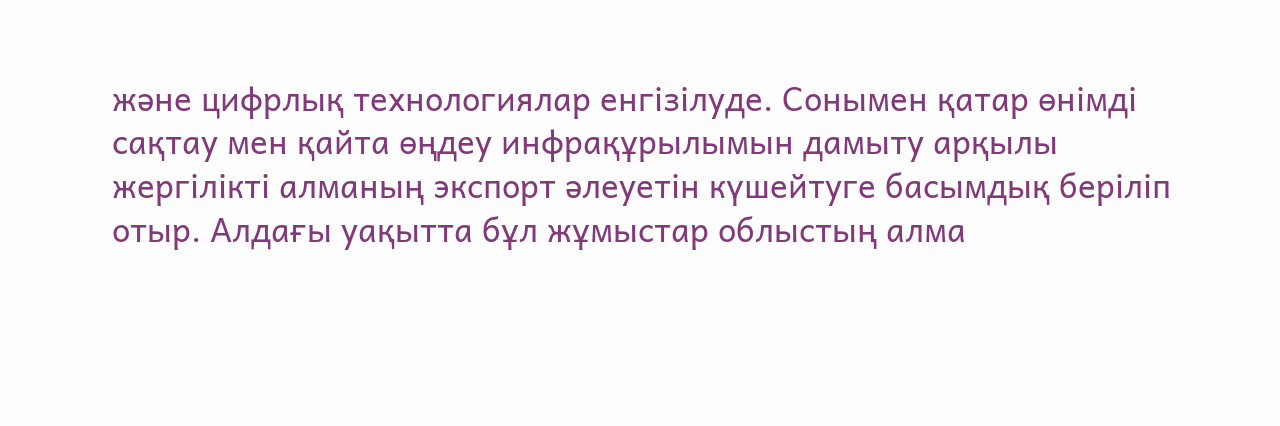және цифрлық технологиялар енгізілуде. Сонымен қатар өнімді сақтау мен қайта өңдеу инфрақұрылымын дамыту арқылы жергілікті алманың экспорт әлеуетін күшейтуге басымдық беріліп отыр. Алдағы уақытта бұл жұмыстар облыстың алма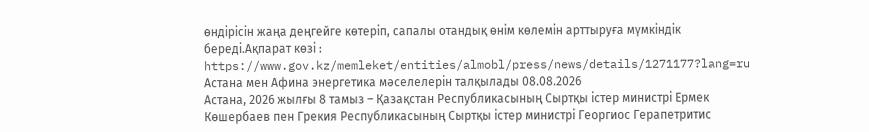өндірісін жаңа деңгейге көтеріп, сапалы отандық өнім көлемін арттыруға мүмкіндік береді.Ақпарат көзі : https://www.gov.kz/memleket/entities/almobl/press/news/details/1271177?lang=ru
Астана мен Афина энергетика мәселелерін талқылады 08.08.2026
Астана, 2026 жылғы 8 тамыз – Қазақстан Республикасының Сыртқы істер министрі Ермек Көшербаев пен Грекия Республикасының Сыртқы істер министрі Георгиос Герапетритис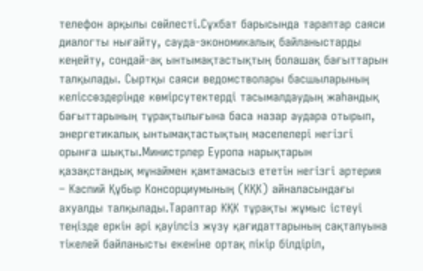телефон арқылы сөйлесті.Сұхбат барысында тараптар саяси диалогты нығайту, сауда-экономикалық байланыстарды кеңейту, сондай-ақ ынтымақтастықтың болашақ бағыттарын талқылады. Сыртқы саяси ведомстволары басшыларының келіссөздерінде көмірсутектерді тасымалдаудың жаһандық бағыттарының тұрақтылығына баса назар аудара отырып, энергетикалық ынтымақтастықтың мәселелері негізгі орынға шықты.Министрлер Еуропа нарықтарын қазақстандық мұнаймен қамтамасыз ететін негізгі артерия – Каспий Құбыр Консорциумының (КҚК) айналасындағы ахуалды талқылады.Тараптар КҚК тұрақты жұмыс істеуі теңізде еркін әрі қауіпсіз жүзу қағидаттарының сақталуына тікелей байланысты екеніне ортақ пікір білдіріп,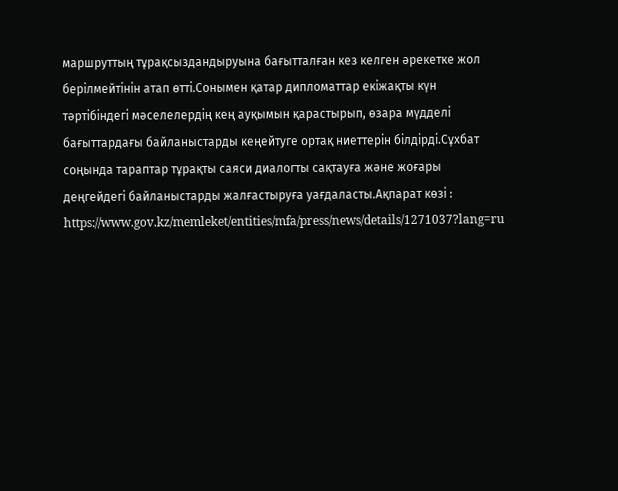маршруттың тұрақсыздандыруына бағытталған кез келген әрекетке жол берілмейтінін атап өтті.Сонымен қатар дипломаттар екіжақты күн тәртібіндегі мәселелердің кең ауқымын қарастырып, өзара мүдделі бағыттардағы байланыстарды кеңейтуге ортақ ниеттерін білдірді.Сұхбат соңында тараптар тұрақты саяси диалогты сақтауға және жоғары деңгейдегі байланыстарды жалғастыруға уағдаласты.Ақпарат көзі : https://www.gov.kz/memleket/entities/mfa/press/news/details/1271037?lang=ru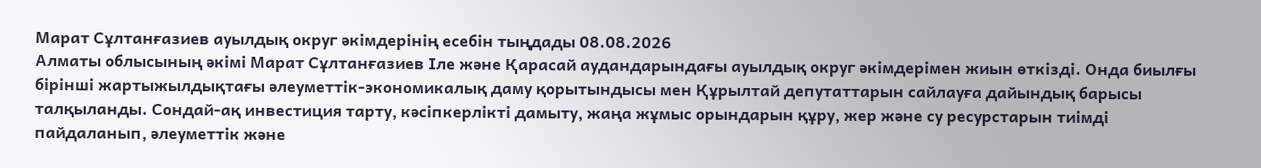Марат Сұлтанғазиев ауылдық округ әкімдерінің есебін тыңдады 08.08.2026
Алматы облысының әкімі Марат Сұлтанғазиев Іле және Қарасай аудандарындағы ауылдық округ әкімдерімен жиын өткізді. Онда биылғы бірінші жартыжылдықтағы әлеуметтік-экономикалық даму қорытындысы мен Құрылтай депутаттарын сайлауға дайындық барысы талқыланды. Сондай-ақ инвестиция тарту, кәсіпкерлікті дамыту, жаңа жұмыс орындарын құру, жер және су ресурстарын тиімді пайдаланып, әлеуметтік және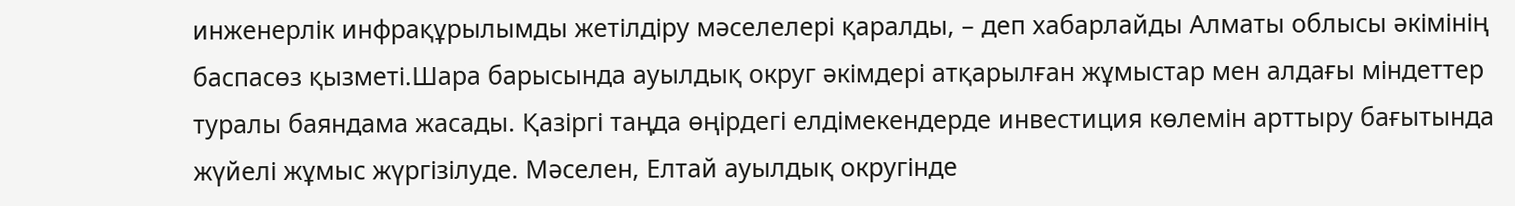инженерлік инфрақұрылымды жетілдіру мәселелері қаралды, – деп хабарлайды Алматы облысы әкімінің баспасөз қызметі.Шара барысында ауылдық округ әкімдері атқарылған жұмыстар мен алдағы міндеттер туралы баяндама жасады. Қазіргі таңда өңірдегі елдімекендерде инвестиция көлемін арттыру бағытында жүйелі жұмыс жүргізілуде. Мәселен, Елтай ауылдық округінде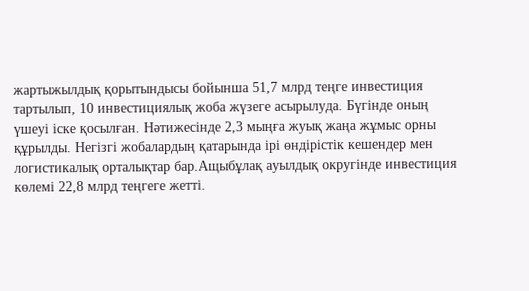жартыжылдық қорытындысы бойынша 51,7 млрд теңге инвестиция тартылып, 10 инвестициялық жоба жүзеге асырылуда. Бүгінде оның үшеуі іске қосылған. Нәтижесінде 2,3 мыңға жуық жаңа жұмыс орны құрылды. Негізгі жобалардың қатарында ірі өндірістік кешендер мен логистикалық орталықтар бар.Ащыбұлақ ауылдық округінде инвестиция көлемі 22,8 млрд теңгеге жетті.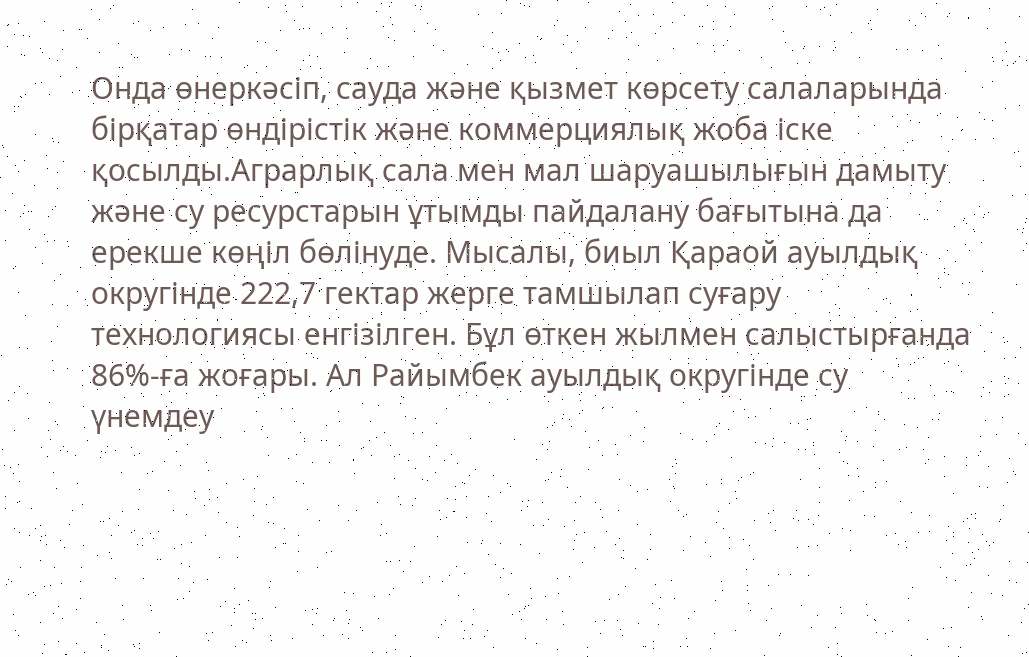Онда өнеркәсіп, сауда және қызмет көрсету салаларында бірқатар өндірістік және коммерциялық жоба іске қосылды.Аграрлық сала мен мал шаруашылығын дамыту және су ресурстарын ұтымды пайдалану бағытына да ерекше көңіл бөлінуде. Мысалы, биыл Қараой ауылдық округінде 222,7 гектар жерге тамшылап суғару технологиясы енгізілген. Бұл өткен жылмен салыстырғанда 86%-ға жоғары. Ал Райымбек ауылдық округінде су үнемдеу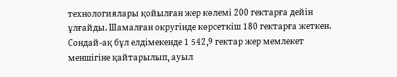технологиялары қойылған жер көлемі 200 гектарға дейін ұлғайды. Шамалған округінде көрсеткіш 180 гектарға жеткен. Сондай-ақ бұл елдімекенде 1 542,9 гектар жер мемлекет меншігіне қайтарылып, ауыл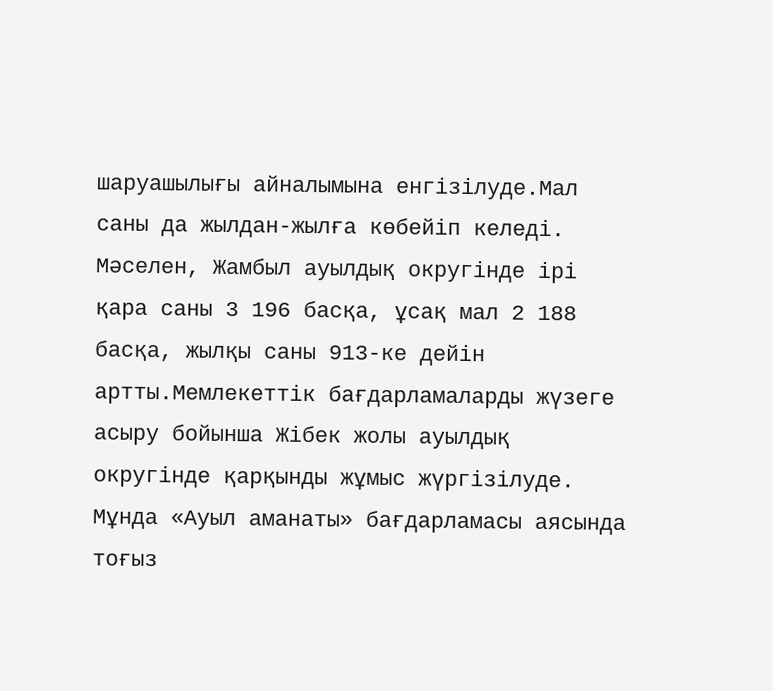шаруашылығы айналымына енгізілуде.Мал саны да жылдан-жылға көбейіп келеді. Мәселен, Жамбыл ауылдық округінде ірі қара саны 3 196 басқа, ұсақ мал 2 188 басқа, жылқы саны 913-ке дейін артты.Мемлекеттік бағдарламаларды жүзеге асыру бойынша Жібек жолы ауылдық округінде қарқынды жұмыс жүргізілуде. Мұнда «Ауыл аманаты» бағдарламасы аясында тоғыз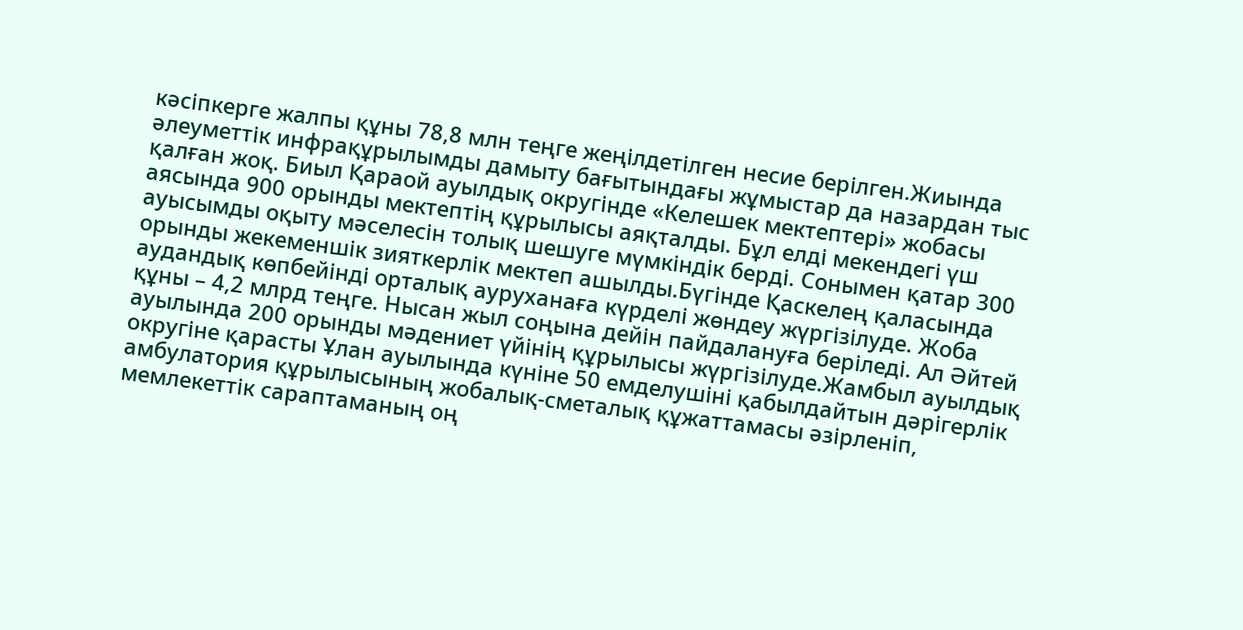кәсіпкерге жалпы құны 78,8 млн теңге жеңілдетілген несие берілген.Жиында әлеуметтік инфрақұрылымды дамыту бағытындағы жұмыстар да назардан тыс қалған жоқ. Биыл Қараой ауылдық округінде «Келешек мектептері» жобасы аясында 900 орынды мектептің құрылысы аяқталды. Бұл елді мекендегі үш ауысымды оқыту мәселесін толық шешуге мүмкіндік берді. Сонымен қатар 300 орынды жекеменшік зияткерлік мектеп ашылды.Бүгінде Қаскелең қаласында аудандық көпбейінді орталық ауруханаға күрделі жөндеу жүргізілуде. Жоба құны – 4,2 млрд теңге. Нысан жыл соңына дейін пайдалануға беріледі. Ал Әйтей ауылында 200 орынды мәдениет үйінің құрылысы жүргізілуде.Жамбыл ауылдық округіне қарасты Ұлан ауылында күніне 50 емделушіні қабылдайтын дәрігерлік амбулатория құрылысының жобалық-сметалық құжаттамасы әзірленіп, мемлекеттік сараптаманың оң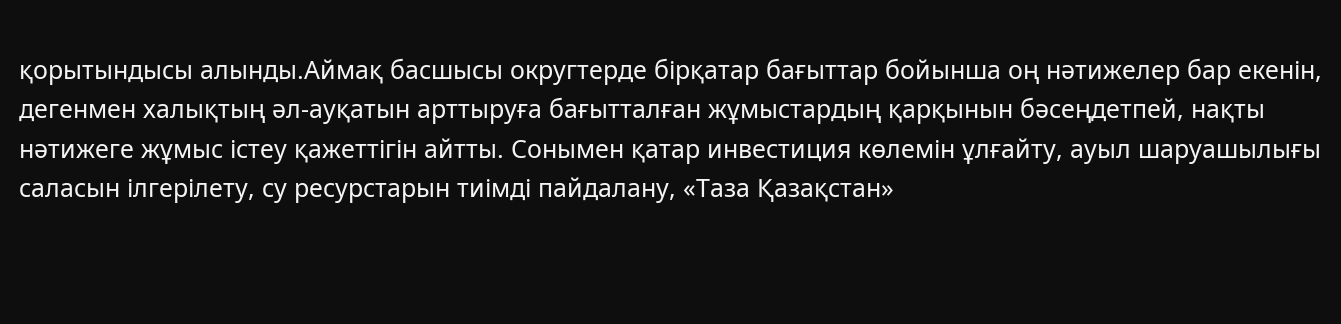қорытындысы алынды.Аймақ басшысы округтерде бірқатар бағыттар бойынша оң нәтижелер бар екенін, дегенмен халықтың әл-ауқатын арттыруға бағытталған жұмыстардың қарқынын бәсеңдетпей, нақты нәтижеге жұмыс істеу қажеттігін айтты. Сонымен қатар инвестиция көлемін ұлғайту, ауыл шаруашылығы саласын ілгерілету, су ресурстарын тиімді пайдалану, «Таза Қазақстан»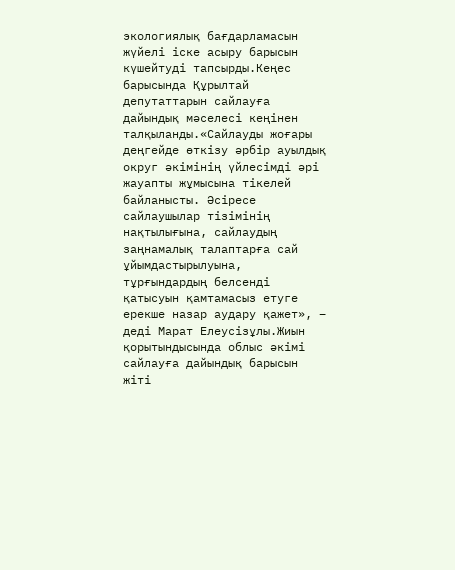экологиялық бағдарламасын жүйелі іске асыру барысын күшейтуді тапсырды.Кеңес барысында Құрылтай депутаттарын сайлауға дайындық мәселесі кеңінен талқыланды.«Сайлауды жоғары деңгейде өткізу әрбір ауылдық округ әкімінің үйлесімді әрі жауапты жұмысына тікелей байланысты. Әсіресе сайлаушылар тізімінің нақтылығына, сайлаудың заңнамалық талаптарға сай ұйымдастырылуына, тұрғындардың белсенді қатысуын қамтамасыз етуге ерекше назар аудару қажет», – деді Марат Елеусізұлы.Жиын қорытындысында облыс әкімі сайлауға дайындық барысын жіті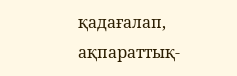қадағалап, ақпараттық-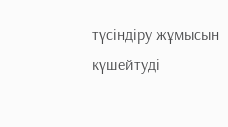түсіндіру жұмысын күшейтуді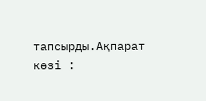тапсырды.Ақпарат көзі :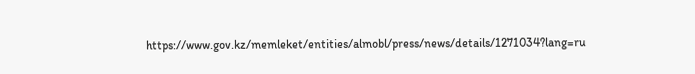https://www.gov.kz/memleket/entities/almobl/press/news/details/1271034?lang=ru